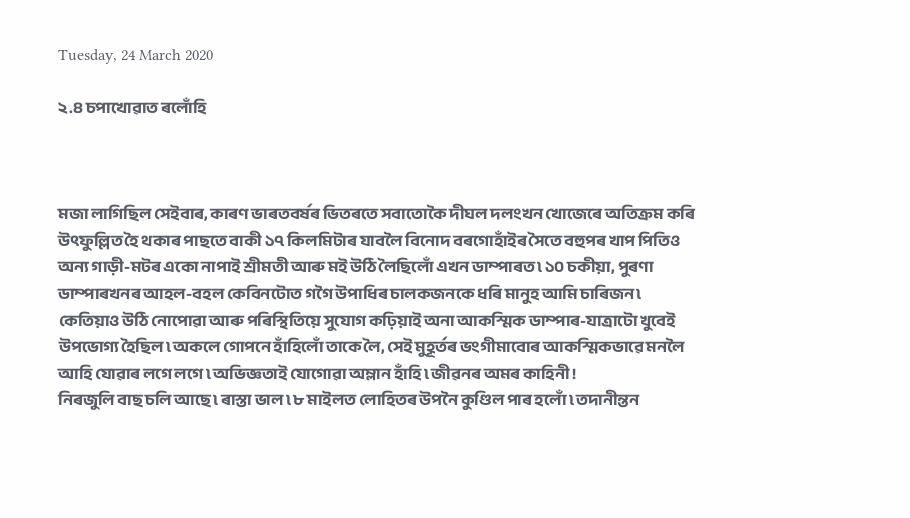Tuesday, 24 March 2020

২.৪ চপাখোৱাত ৰলোঁহি



মজা লাগিছিল সেইবাৰ, কাৰণ ভাৰতবৰ্ষৰ ভিতৰতে সবাতোকৈ দীঘল দলংখন খোজেৰে অতিক্ৰম কৰি উৎফুল্লিত হৈ থকাৰ পাছতে বাকী ১৭ কিলমিটাৰ যাবলৈ বিনোদ বৰগোহাঁইৰ সৈতে বহুপৰ খাপ পিতিও অন্য গাড়ী-মটৰ একো নাপাই শ্ৰীমতী আৰু মই উঠি লৈছিলোঁ এখন ডাম্পাৰত ৷ ১০ চকীয়া, পুৰণা ডাম্পাৰখনৰ আহল-বহল কেবিনটোত গগৈ উপাধিৰ চালকজনকে ধৰি মানুহ আমি চাৰিজন ৷ কেতিয়াও উঠি নোপোৱা আৰু পৰিস্থিতিয়ে সুযোগ কঢ়িয়াই অনা আকস্মিক ডাম্পাৰ-যাত্ৰাটো খুবেই উপভোগ্য হৈছিল ৷ অকলে গোপনে হাঁহিলোঁ তাকে লৈ, সেই মুহূৰ্তৰ ভংগীমাবোৰ আকস্মিকভাৱে মনলৈ আহি যোৱাৰ লগে লগে ৷ অভিজ্ঞতাই যোগোৱা অম্লান হাঁহি ৷ জীৱনৰ অমৰ কাহিনী !
নিৰজুলি বাছ চলি আছে ৷ ৰাস্তা ভাল ৷ ৮ মাইলত লোহিতৰ উপনৈ কুণ্ডিল পাৰ হলোঁ ৷ তদানীন্তন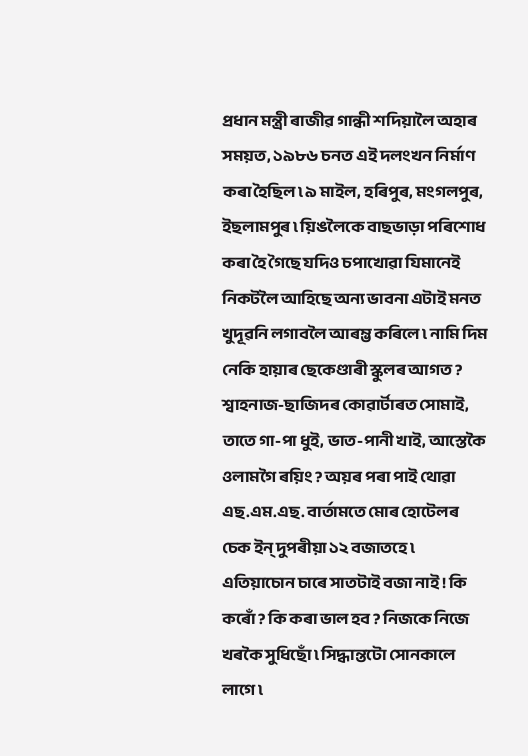প্ৰধান মন্ত্ৰী ৰাজীৱ গান্ধী শদিয়ালৈ অহাৰ সময়ত, ১৯৮৬ চনত এই দলংখন নিৰ্মাণ কৰা হৈছিল ৷ ৯ মাইল, হৰিপুৰ, মংগলপুৰ, ইছলামপুৰ ৷ য়িঙলৈকে বাছভাড়া পৰিশোধ কৰা হৈ গৈছে যদিও চপাখোৱা যিমানেই নিকটলৈ আহিছে অন্য ভাবনা এটাই মনত খুদূৱনি লগাবলৈ আৰম্ভ কৰিলে ৷ নামি দিম নেকি হায়াৰ ছেকেণ্ডাৰী স্কুলৰ আগত ? শ্বাহনাজ-ছাজিদৰ কোৱাৰ্টাৰত সোমাই, তাতে গা-পা ধুই, ভাত-পানী খাই, আস্তেকৈ ওলামগৈ ৰয়িং ? অয়ৰ পৰা পাই থোৱা এছ.এম.এছ. বাৰ্তামতে মোৰ হোটেলৰ চেক ইন্‌ দুপৰীয়া ১২ বজাতহে ৷ এতিয়াচোন চাৰে সাতটাই বজা নাই ! কি কৰোঁ ? কি কৰা ভাল হব ? নিজকে নিজে খৰকৈ সুধিছোঁ ৷ সিদ্ধান্তটো সোনকালে লাগে ৷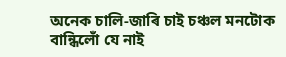অনেক চালি-জাৰি চাই চঞ্চল মনটোক বান্ধিলোঁ যে নাই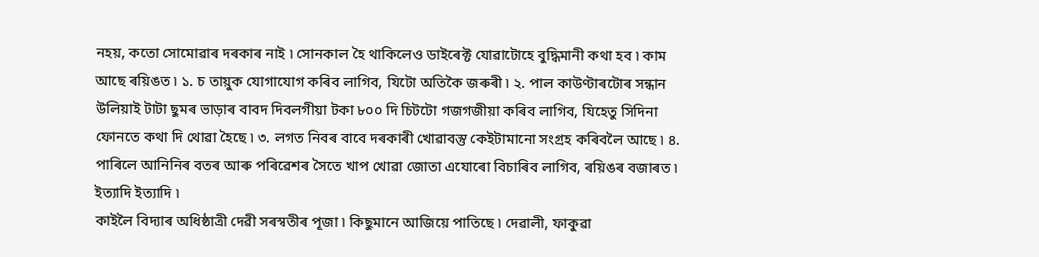নহয়, কতো সোমোৱাৰ দৰকাৰ নাই ৷ সোনকাল হৈ থাকিলেও ডাইৰেক্ট যোৱাটোহে বুদ্ধিমানী কথা হব ৷ কাম আছে ৰয়িঙত ৷ ১. চ তায়ুক যোগাযোগ কৰিব লাগিব, যিটো অতিকৈ জৰুৰী ৷ ২. পাল কাউণ্টাৰটোৰ সন্ধান উলিয়াই টাটা ছুমৰ ভাড়াৰ বাবদ দিবলগীয়া টকা ৮০০ দি চিটটো গজগজীয়া কৰিব লাগিব, যিহেতু সিদিনা ফোনতে কথা দি থোৱা হৈছে ৷ ৩. লগত নিবৰ বাবে দৰকাৰী খোৱাবস্তু কেইটামানো সংগ্ৰহ কৰিবলৈ আছে ৷ ৪. পাৰিলে আনিনিৰ বতৰ আৰু পৰিৱেশৰ সৈতে খাপ খোৱা জোতা এযোৰো বিচাৰিব লাগিব, ৰয়িঙৰ বজাৰত ৷ ইত্যাদি ইত্যাদি ৷
কাইলৈ বিদ্যাৰ অধিষ্ঠাত্ৰী দেৱী সৰস্বতীৰ পূজা ৷ কিছুমানে আজিয়ে পাতিছে ৷ দেৱালী, ফাকুৱা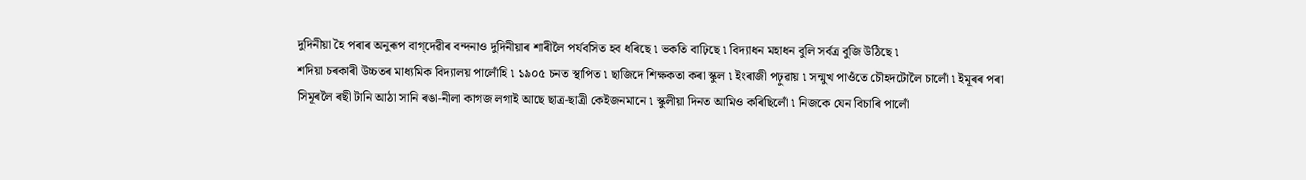দুদিনীয়া হৈ পৰাৰ অনুৰূপ বাগ্‌দেৱীৰ বন্দনাও দুদিনীয়াৰ শাৰীলৈ পৰ্যবসিত হব ধৰিছে ৷ ভকতি বাঢ়িছে ৷ বিদ্যাধন মহাধন বুলি সৰ্বত্ৰ বুজি উঠিছে ৷
শদিয়া চৰকাৰী উচ্চতৰ মাধ্যমিক বিদ্যালয় পালোঁহি ৷ ১৯০৫ চনত স্থাপিত ৷ ছাজিদে শিক্ষকতা কৰা স্কুল ৷ ইংৰাজী পঢ়ুৱায় ৷ সন্মুখ পাওঁতে চৌহদটোলৈ চালোঁ ৷ ইমূৰৰ পৰা সিমূৰলৈ ৰছী টানি আঠা সানি ৰঙা-নীলা কাগজ লগাই আছে ছাত্ৰ-ছাত্ৰী কেইজনমানে ৷ স্কুলীয়া দিনত আমিও কৰিছিলোঁ ৷ নিজকে যেন বিচাৰি পালোঁ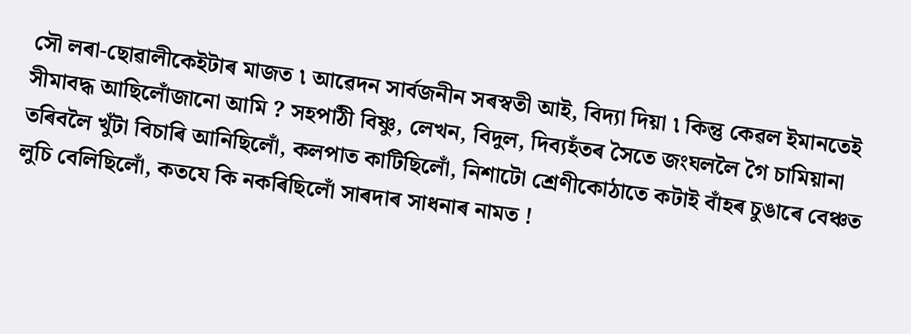সৌ লৰা-ছোৱালীকেইটাৰ মাজত ৷ আৱেদন সাৰ্বজনীন সৰস্বতী আই, বিদ্যা দিয়া ৷ কিন্তু কেৱল ইমানতেই সীমাবদ্ধ আছিলোঁজানো আমি ? সহপাঠী বিষ্ণু, লেখন, বিদুল, দিব্যহঁতৰ সৈতে জংঘললৈ গৈ চামিয়ানা তৰিবলৈ খুঁটা বিচাৰি আনিছিলোঁ, কলপাত কাটিছিলোঁ, নিশাটো শ্ৰেণীকোঠাতে কটাই বাঁহৰ চুঙাৰে বেঞ্চত লুচি বেলিছিলোঁ, কতযে কি নকৰিছিলোঁ সাৰদাৰ সাধনাৰ নামত !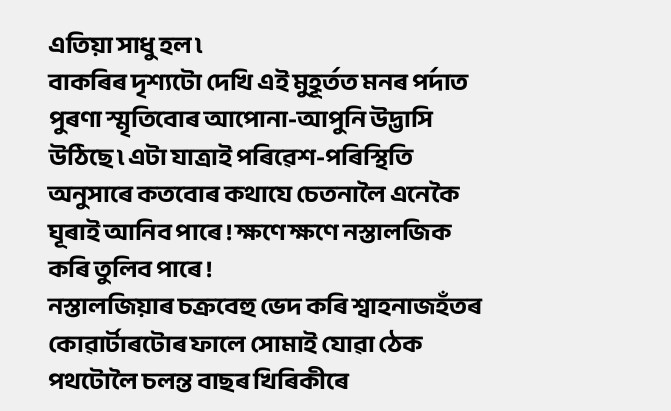এতিয়া সাধু হল ৷
বাকৰিৰ দৃশ্যটো দেখি এই মুহূৰ্তত মনৰ পৰ্দাত পুৰণা স্মৃতিবোৰ আপোনা-আপুনি উদ্ভাসি উঠিছে ৷ এটা যাত্ৰাই পৰিৱেশ-পৰিস্থিতি অনুসাৰে কতবোৰ কথাযে চেতনালৈ এনেকৈ ঘূৰাই আনিব পাৰে ! ক্ষণে ক্ষণে নস্তালজিক কৰি তুলিব পাৰে !
নস্তালজিয়াৰ চক্ৰবেহু ভেদ কৰি শ্বাহনাজহঁতৰ কোৱাৰ্টাৰটোৰ ফালে সোমাই যোৱা ঠেক পথটোলৈ চলন্ত বাছৰ খিৰিকীৰে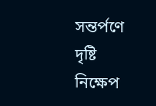সন্তৰ্পণে দৃষ্টি নিক্ষেপ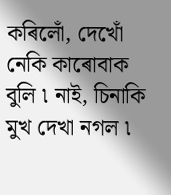কৰিলোঁ, দেখোঁ নেকি কাৰোবাক বুলি ৷ নাই, চিনাকি মুখ দেখা নগল ৷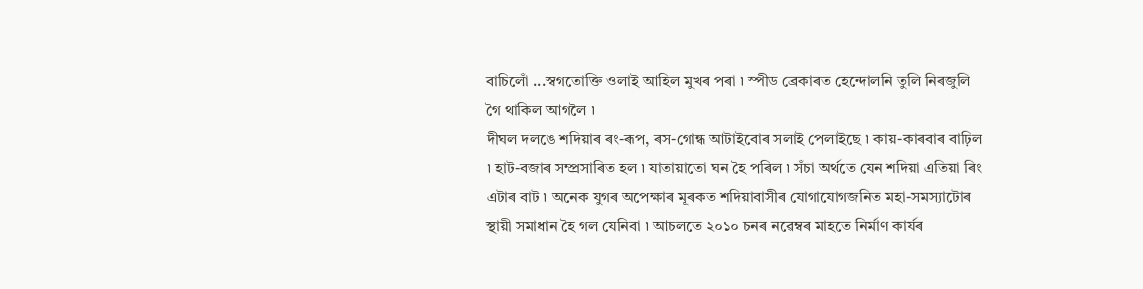বাচিলোঁ ...স্বগতোক্তি ওলাই আহিল মুখৰ পৰা ৷ স্পীড ব্ৰেকাৰত হেন্দোলনি তুলি নিৰজুলি গৈ থাকিল আগলৈ ৷
দীঘল দলঙে শদিয়াৰ ৰং-ৰূপ, ৰস-গোন্ধ আটাইবোৰ সলাই পেলাইছে ৷ কায়-কাৰবাৰ বাঢ়িল ৷ হাট-বজাৰ সম্প্ৰসাৰিত হল ৷ যাতায়াতো ঘন হৈ পৰিল ৷ সঁচা অৰ্থতে যেন শদিয়া এতিয়া ৰিং এটাৰ বাট ৷ অনেক যুগৰ অপেক্ষাৰ মূৰকত শদিয়াবাসীৰ যোগাযোগজনিত মহা-সমস্যাটোৰ স্থায়ী সমাধান হৈ গল যেনিবা ৷ আচলতে ২০১০ চনৰ নৱেম্বৰ মাহতে নিৰ্মাণ কাৰ্যৰ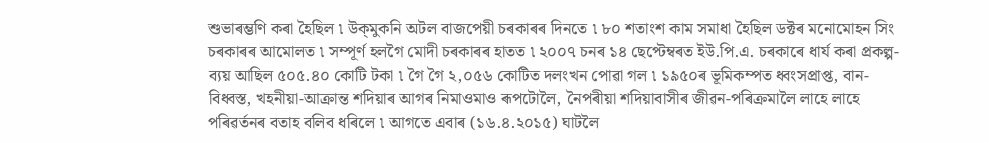শুভাৰম্ভণি কৰা হৈছিল ৷ উক্‌মুকনি অটল বাজপেয়ী চৰকাৰৰ দিনতে ৷ ৮০ শতাংশ কাম সমাধা হৈছিল ডক্টৰ মনোমোহন সিং চৰকাৰৰ আমোলত ৷ সম্পূৰ্ণ হলগৈ মোদী চৰকাৰৰ হাতত ৷ ২০০৭ চনৰ ১৪ ছেপ্টেম্বৰত ইউ.পি.এ. চৰকাৰে ধাৰ্য কৰা প্ৰকল্প-ব্যয় আছিল ৫০৫.৪০ কোটি টকা ৷ গৈ গৈ ২,০৫৬ কোটিত দলংখন পোৱা গল ৷ ১৯৫০ৰ ভূমিকম্পত ধ্বংসপ্ৰাপ্ত, বান-বিধ্বস্ত, খহনীয়া-আক্ৰান্ত শদিয়াৰ আগৰ নিমাওমাও ৰূপটোলৈ, নৈপৰীয়া শদিয়াবাসীৰ জীৱন-পৰিক্ৰমালৈ লাহে লাহে পৰিৱৰ্তনৰ বতাহ বলিব ধৰিলে ৷ আগতে এবাৰ (১৬.৪.২০১৫) ঘাটলৈ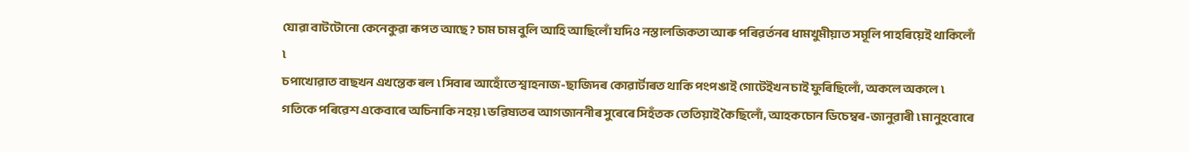যোৱা বাটটোনো কেনেকুৱা ৰূপত আছে ? চাম চাম বুলি আহি আছিলোঁ যদিও নস্তালজিকতা আৰু পৰিৱৰ্তনৰ ধামখুমীয়াত সমূলি পাহৰিয়েই থাকিলোঁ ৷
চপাখোৱাত বাছখন এখন্তেক ৰল ৷ সিবাৰ আহোঁতে শ্বাহনাজ-ছাজিদৰ কোৱাৰ্টাৰত থাকি পংপঙাই গোটেইখন চাই ফুৰিছিলোঁ, অকলে অকলে ৷ গতিকে পৰিৱেশ একেবাৰে অচিনাকি নহয় ৷ ভৱিষ্যতৰ আগজাননীৰ সুৰেৰে সিহঁতক তেতিয়াই কৈছিলোঁ, আহকচোন ডিচেম্বৰ-জানুৱাৰী ৷ মানুহবোৰে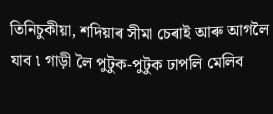তিনিচুকীয়া, শদিয়াৰ সীমা চেৰাই আৰু আগলৈ যাব ৷ গাড়ী লৈ পুটুক-পুটুক ঢাপলি মেলিব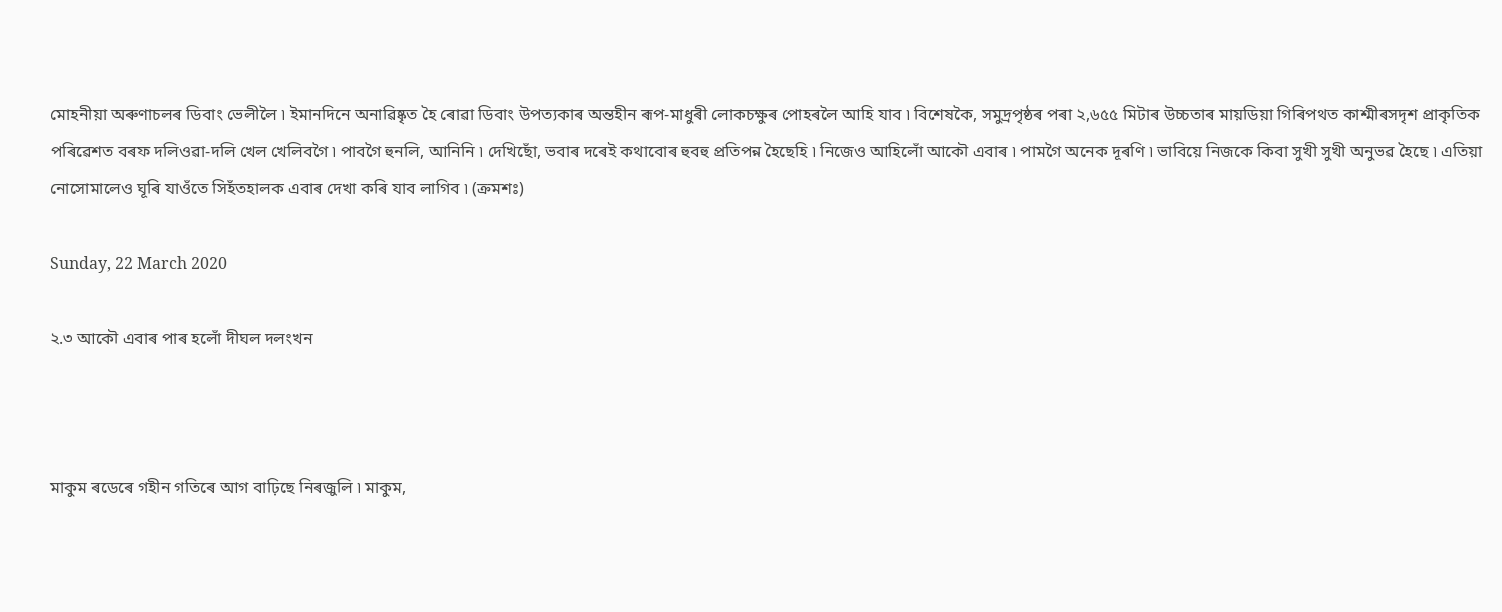মোহনীয়া অৰুণাচলৰ ডিবাং ভেলীলৈ ৷ ইমানদিনে অনাৱিষ্কৃত হৈ ৰোৱা ডিবাং উপত্যকাৰ অন্তহীন ৰূপ-মাধুৰী লোকচক্ষুৰ পোহৰলৈ আহি যাব ৷ বিশেষকৈ, সমুদ্ৰপৃষ্ঠৰ পৰা ২,৬৫৫ মিটাৰ উচ্চতাৰ মায়ডিয়া গিৰিপথত কাশ্মীৰসদৃশ প্ৰাকৃতিক পৰিৱেশত বৰফ দলিওৱা-দলি খেল খেলিবগৈ ৷ পাবগৈ হুনলি, আনিনি ৷ দেখিছোঁ, ভবাৰ দৰেই কথাবোৰ হুবহু প্ৰতিপন্ন হৈছেহি ৷ নিজেও আহিলোঁ আকৌ এবাৰ ৷ পামগৈ অনেক দূৰণি ৷ ভাবিয়ে নিজকে কিবা সুখী সুখী অনুভৱ হৈছে ৷ এতিয়া নোসোমালেও ঘূৰি যাওঁতে সিহঁতহালক এবাৰ দেখা কৰি যাব লাগিব ৷ (ক্ৰমশঃ)

Sunday, 22 March 2020

২.৩ আকৌ এবাৰ পাৰ হলোঁ দীঘল দলংখন



মাকুম ৰডেৰে গহীন গতিৰে আগ বাঢ়িছে নিৰজুলি ৷ মাকুম,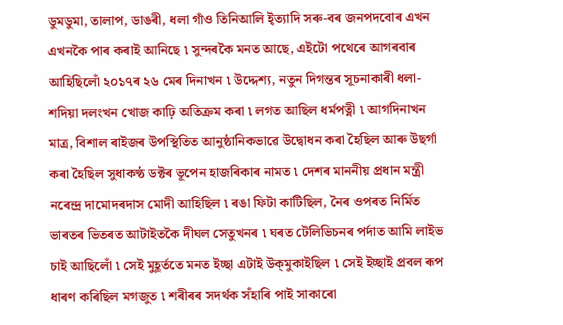ডুমডুমা, তালাপ, ডাঙৰী, ধলা গাঁও তিনিআলি ই্ত্যাদি সৰু-বৰ জনপদবোৰ এখন এখনকৈ পাৰ কৰাই আনিছে ৷ সুন্দৰকৈ মনত আছে, এইটো পথেৰে আগৰবাৰ আহিছিলোঁ ২০১৭ৰ ২৬ মেৰ দিনাখন ৷ উদ্দেশ্য, নতুন দিগন্তৰ সূচনাকাৰী ধলা-শদিয়া দলংখন খোজ কাঢ়ি অতিক্ৰম কৰা ৷ লগত আছিল ধৰ্মপত্নী ৷ আগদিনাখন মাত্ৰ, বিশাল ৰাইজৰ উপস্থিতিত আনুষ্ঠানিকভাৱে উদ্বোধন কৰা হৈছিল আৰু উছৰ্গা কৰা হৈছিল সুধাকণ্ঠ ডক্টৰ ভূপেন হাজৰিকাৰ নামত ৷ দেশৰ মাননীয় প্ৰধান মন্ত্ৰী নৰেন্দ্ৰ দামোদৰদাস মোদী আহিছিল ৷ ৰঙা ফিটা কাটিছিল, নৈৰ ওপৰত নিৰ্মিত ভাৰতৰ ভিতৰত আটাইতকৈ দীঘল সেতুখনৰ ৷ ঘৰত টেলিভিচনৰ পৰ্দাত আমি লাইভ চাই আছিলোঁ ৷ সেই মুহূৰ্ততে মনত ইচ্ছা এটাই উক্‌মুকাইছিল ৷ সেই ইচ্ছাই প্ৰবল ৰূপ ধাৰণ কৰিছিল মগজুত ৷ শৰীৰৰ সদৰ্থক সঁহাৰি পাই সাকাৰো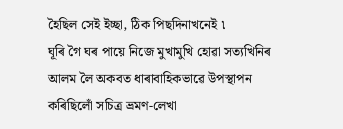হৈছিল সেই ইচ্ছা, ঠিক পিছদিনাখনেই ৷
ঘূৰি গৈ ঘৰ পায়ে নিজে মুখামুখি হোৱা সত্যখিনিৰ আলম লৈ অকবত ধাৰাবাহিকভাৱে উপস্থাপন কৰিছিলোঁ সচিত্ৰ ভ্ৰমণ-লেখা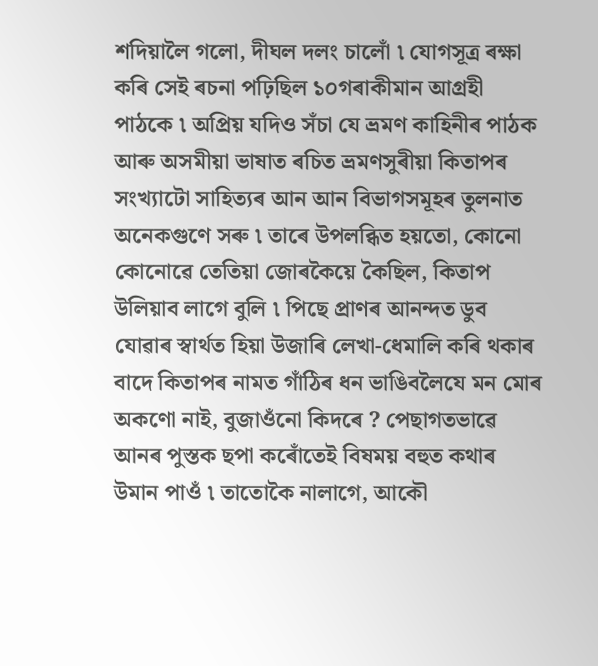শদিয়ালৈ গলো, দীঘল দলং চালোঁ ৷ যোগসূত্ৰ ৰক্ষা কৰি সেই ৰচনা পঢ়িছিল ১০গৰাকীমান আগ্ৰহী পাঠকে ৷ অপ্ৰিয় যদিও সঁচা যে ভ্ৰমণ কাহিনীৰ পাঠক আৰু অসমীয়া ভাষাত ৰচিত ভ্ৰমণসুৰীয়া কিতাপৰ সংখ্যাটো সাহিত্যৰ আন আন বিভাগসমূহৰ তুলনাত অনেকগুণে সৰু ৷ তাৰে উপলব্ধিত হয়তো, কোনো কোনোৱে তেতিয়া জোৰকৈয়ে কৈছিল, কিতাপ উলিয়াব লাগে বুলি ৷ পিছে প্ৰাণৰ আনন্দত ডুব যোৱাৰ স্বাৰ্থত হিয়া উজাৰি লেখা-ধেমালি কৰি থকাৰ বাদে কিতাপৰ নামত গাঁঠিৰ ধন ভাঙিবলৈযে মন মোৰ অকণো নাই, বুজাওঁনো কিদৰে ? পেছাগতভাৱে আনৰ পুস্তক ছপা কৰোঁতেই বিষময় বহুত কথাৰ উমান পাওঁ ৷ তাতোকৈ নালাগে, আকৌ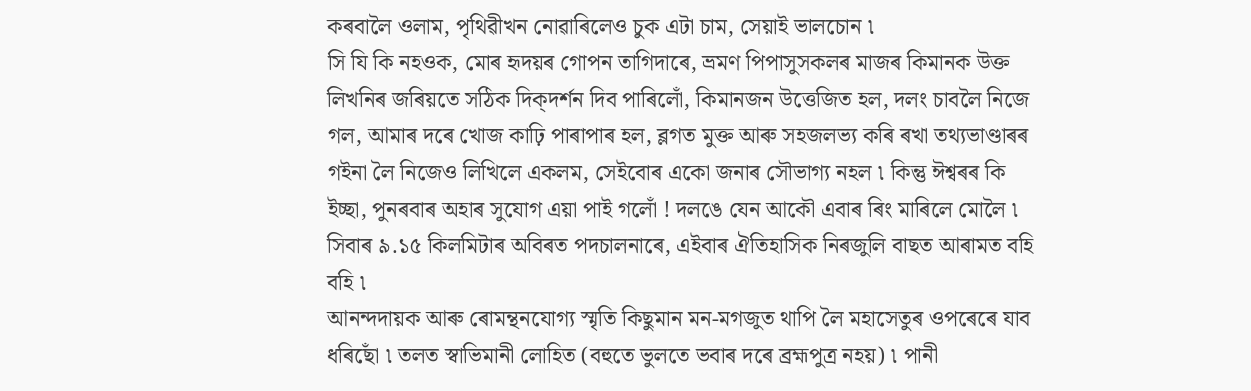কৰবালৈ ওলাম, পৃথিৱীখন নোৱাৰিলেও চুক এটা চাম, সেয়াই ভালচোন ৷
সি যি কি নহওক, মোৰ হৃদয়ৰ গোপন তাগিদাৰে, ভ্ৰমণ পিপাসুসকলৰ মাজৰ কিমানক উক্ত লিখনিৰ জৰিয়তে সঠিক দিক্‌দৰ্শন দিব পাৰিলোঁ, কিমানজন উত্তেজিত হল, দলং চাবলৈ নিজে গল, আমাৰ দৰে খোজ কাঢ়ি পাৰাপাৰ হল, ব্লগত মুক্ত আৰু সহজলভ্য কৰি ৰখা তথ্যভাণ্ডাৰৰ গইনা লৈ নিজেও লিখিলে একলম, সেইবোৰ একো জনাৰ সৌভাগ্য নহল ৷ কিন্তু ঈশ্বৰৰ কি ইচ্ছা, পুনৰবাৰ অহাৰ সুযোগ এয়া পাই গলোঁ ! দলঙে যেন আকৌ এবাৰ ৰিং মাৰিলে মোলৈ ৷ সিবাৰ ৯.১৫ কিলমিটাৰ অবিৰত পদচালনাৰে, এইবাৰ ঐতিহাসিক নিৰজুলি বাছত আৰামত বহি বহি ৷
আনন্দদায়ক আৰু ৰোমন্থনযোগ্য স্মৃতি কিছুমান মন-মগজুত থাপি লৈ মহাসেতুৰ ওপৰেৰে যাব ধৰিছোঁ ৷ তলত স্বাভিমানী লোহিত (বহুতে ভুলতে ভবাৰ দৰে ব্ৰহ্মপুত্ৰ নহয়) ৷ পানী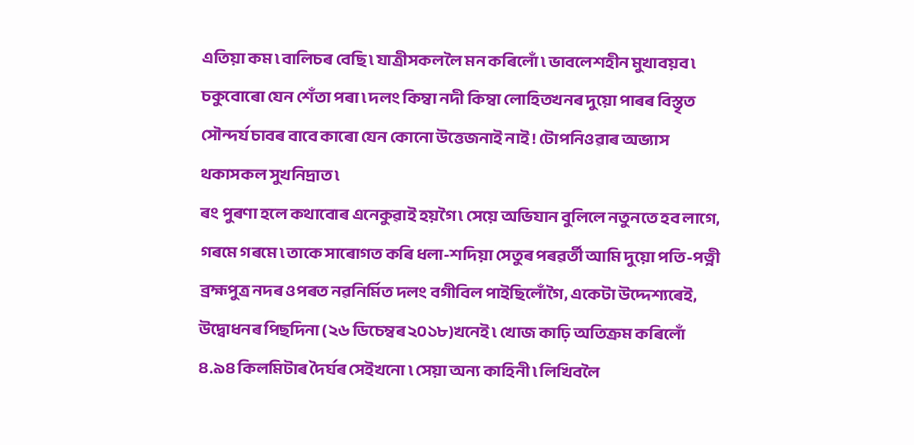এতিয়া কম ৷ বালিচৰ বেছি ৷ যাত্ৰীসকললৈ মন কৰিলোঁ ৷ ভাবলেশহীন মুখাবয়ব ৷ চকুবোৰো যেন শেঁতা পৰা ৷ দলং কিম্বা নদী কিম্বা লোহিতখনৰ দুয়ো পাৰৰ বিস্তৃত সৌন্দৰ্য চাবৰ বাবে কাৰো যেন কোনো উত্তেজনাই নাই ! টোপনিওৱাৰ অভ্যাস থকাসকল সুখনিদ্ৰাত ৷
ৰং পুৰণা হলে কথাবোৰ এনেকুৱাই হয়গৈ ৷ সেয়ে অভিযান বুলিলে নতুনতে হব লাগে, গৰমে গৰমে ৷ তাকে সাৰোগত কৰি ধলা-শদিয়া সেতুৰ পৰৱৰ্তী আমি দুয়ো পতি-পত্নী ব্ৰহ্মপুত্ৰ নদৰ ওপৰত নৱনিৰ্মিত দলং বগীবিল পাইছিলোঁগৈ, একেটা উদ্দেশ্যৰেই, উদ্বোধনৰ পিছদিনা (২৬ ডিচেম্বৰ ২০১৮)খনেই ৷ খোজ কাঢ়ি অতিক্ৰম কৰিলোঁ ৪.৯৪ কিলমিটাৰ দৈৰ্ঘৰ সেইখনো ৷ সেয়া অন্য কাহিনী ৷ লিখিবলৈ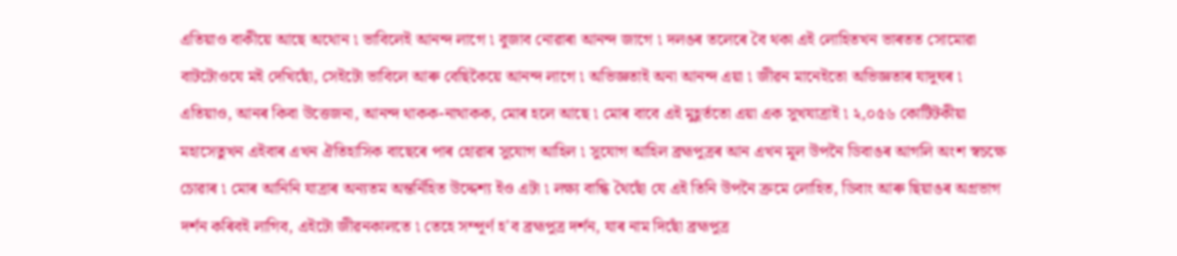এতিয়াও বাকীয়ে আছে অথোন ৷ ভাবিলেই আনন্দ লাগে ৷ বুজাব নোৱাৰা আনন্দ জাগে ৷ দলঙৰ তলেৰে বৈ থকা এই লোহিতখন ভাৰতত সোমোৱা বাটটোওযে মই দেখিছোঁ, সেইটো ভাবিলে আৰু বেছিকৈয়ে আনন্দ লাগে ৷ অভিজ্ঞতাই অনা আনন্দ এয়া ৷ জীৱন মানেইতো অভিজ্ঞতাৰ যাদুঘৰ ৷
এতিয়াও, আনৰ কিবা উত্তেজনা, আনন্দ থাকক-নাথাকক, মোৰ হলে আছে ৷ মোৰ বাবে এই মুহূৰ্ততো এয়া এক সুখযাত্ৰাই ৷ ২,০৫৬ কোটিটকীয়া মহাসেতুখন এইবাৰ এখন ঐতিহাসিক বাছেৰে পাৰ হোৱাৰ সুযোগ আহিল ৷ সুযোগ আহিল ব্ৰহ্মপুত্ৰৰ আন এখন মূল উপনৈ ডিবাঙৰ আগলি অংশ স্বচক্ষে চোৱাৰ ৷ মোৰ আনিনি যাত্ৰাৰ অন্যতম অন্তৰ্নিহিত উদ্দেশ্য ইও এটা ৷ লক্ষ্য বান্ধি থৈছোঁ যে এই তিনি উপনৈ ক্ৰমে লোহিত, ডিবাং আৰু ছিয়াঙৰ অগ্ৰভাগ দৰ্শন কৰিবই লাগিব, এইটো জীৱনকালতে ৷ তেহে সম্পূৰ্ণ হ'ব ব্ৰহ্মপুত্ৰ দৰ্শন, যাৰ নাম দিছোঁ ব্ৰহ্মপুত্ৰ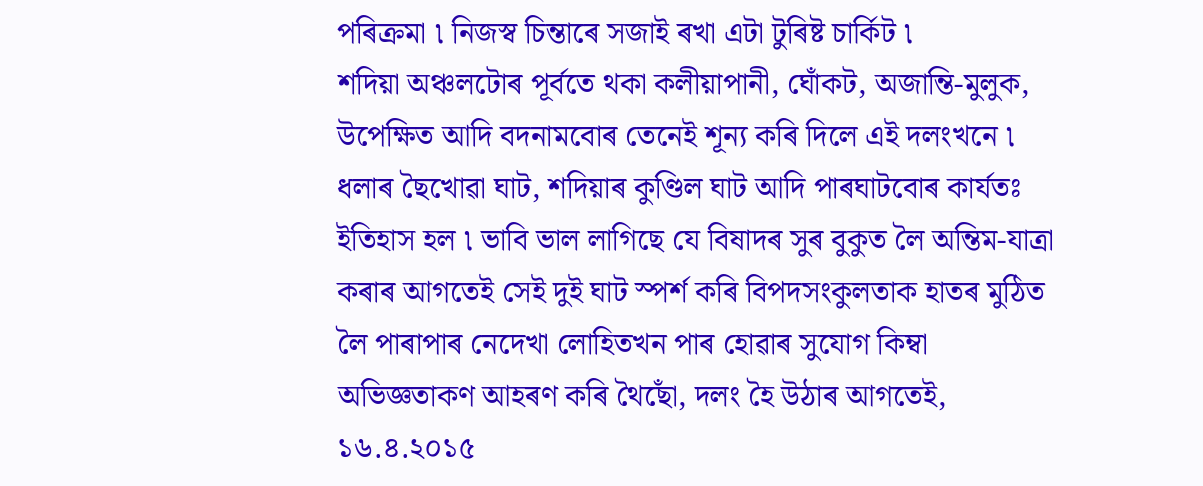পৰিক্ৰমা ৷ নিজস্ব চিন্তাৰে সজাই ৰখা এটা টুৰিষ্ট চাৰ্কিট ৷
শদিয়া অঞ্চলটোৰ পূৰ্বতে থকা কলীয়াপানী, ঘোঁকট, অজান্তি-মুলুক, উপেক্ষিত আদি বদনামবোৰ তেনেই শূন্য কৰি দিলে এই দলংখনে ৷ ধলাৰ ছৈখোৱা ঘাট, শদিয়াৰ কুণ্ডিল ঘাট আদি পাৰঘাটবোৰ কাৰ্যতঃ ইতিহাস হল ৷ ভাবি ভাল লাগিছে যে বিষাদৰ সুৰ বুকুত লৈ অন্তিম-যাত্ৰা কৰাৰ আগতেই সেই দুই ঘাট স্পৰ্শ কৰি বিপদসংকুলতাক হাতৰ মুঠিত লৈ পাৰাপাৰ নেদেখা লোহিতখন পাৰ হোৱাৰ সুযোগ কিম্বা অভিজ্ঞতাকণ আহৰণ কৰি থৈছোঁ, দলং হৈ উঠাৰ আগতেই, ১৬.৪.২০১৫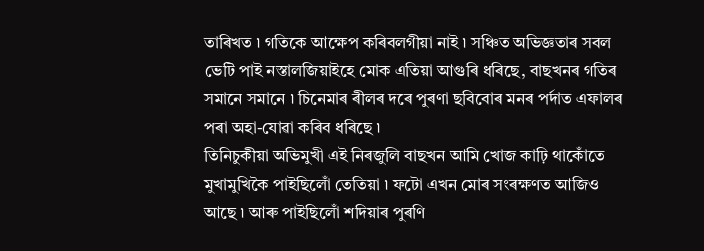তাৰিখত ৷ গতিকে আক্ষেপ কৰিবলগীয়া নাই ৷ সঞ্চিত অভিজ্ঞতাৰ সবল ভেটি পাই নস্তালজিয়াইহে মোক এতিয়া আগুৰি ধৰিছে, বাছখনৰ গতিৰ সমানে সমানে ৷ চিনেমাৰ ৰীলৰ দৰে পুৰণা ছবিবোৰ মনৰ পৰ্দাত এফালৰ পৰা অহা-যোৱা কৰিব ধৰিছে ৷
তিনিচুকীয়া অভিমুখী এই নিৰজুলি বাছখন আমি খোজ কাঢ়ি থাকোঁতে মুখামুখিকৈ পাইছিলোঁ তেতিয়া ৷ ফটো এখন মোৰ সংৰক্ষণত আজিও আছে ৷ আৰু পাইছিলোঁ শদিয়াৰ পুৰণি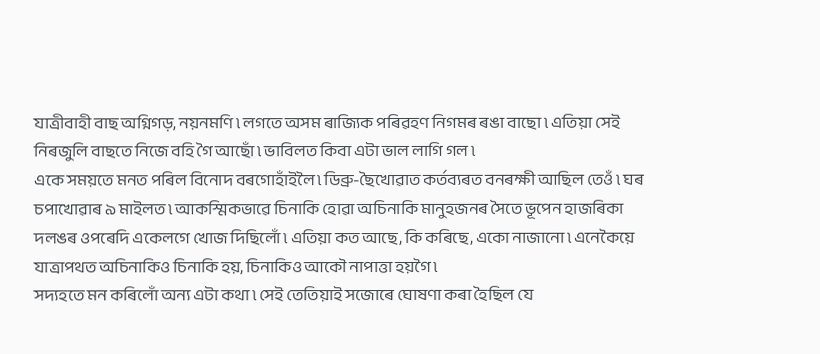যাত্ৰীবাহী বাছ অগ্নিগড়, নয়নমণি ৷ লগতে অসম ৰাজ্যিক পৰিৱহণ নিগমৰ ৰঙা বাছো ৷ এতিয়া সেই নিৰজুলি বাছতে নিজে বহি গৈ আছোঁ ৷ ভাবিলত কিবা এটা ভাল লাগি গল ৷
একে সময়তে মনত পৰিল বিনোদ বৰগোহাঁইলৈ ৷ ডিব্ৰু-ছৈখোৱাত কৰ্তব্যৰত বনৰক্ষী আছিল তেওঁ ৷ ঘৰ চপাখোৱাৰ ৯ মাইলত ৷ আকস্মিকভাৱে চিনাকি হোৱা অচিনাকি মানুহজনৰ সৈতে ভূপেন হাজৰিকা দলঙৰ ওপৰেদি একেলগে খোজ দিছিলোঁ ৷ এতিয়া কত আছে, কি কৰিছে, একো নাজানো ৷ এনেকৈয়ে যাত্ৰাপথত অচিনাকিও চিনাকি হয়, চিনাকিও আকৌ নাপাত্তা হয়গৈ ৷
সদ্যহতে মন কৰিলোঁ অন্য এটা কথা ৷ সেই তেতিয়াই সজোৰে ঘোষণা কৰা হৈছিল যে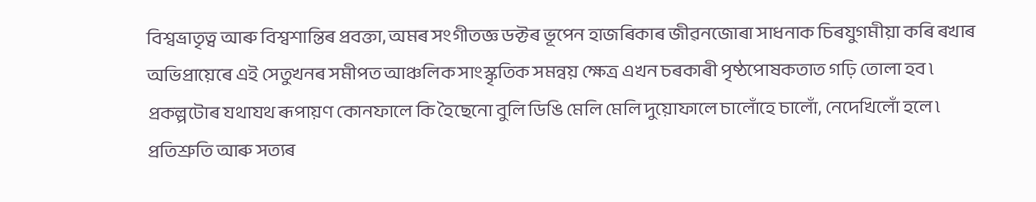বিশ্বভ্ৰাতৃত্ব আৰু বিশ্বশান্তিৰ প্ৰবক্তা, অমৰ সংগীতজ্ঞ ডক্টৰ ভূপেন হাজৰিকাৰ জীৱনজোৰা সাধনাক চিৰযুগমীয়া কৰি ৰখাৰ অভিপ্ৰায়েৰে এই সেতুখনৰ সমীপত আঞ্চলিক সাংস্কৃতিক সমন্বয় ক্ষেত্ৰ এখন চৰকাৰী পৃষ্ঠপোষকতাত গঢ়ি তোলা হব ৷ প্ৰকল্পটোৰ যথাযথ ৰূপায়ণ কোনফালে কি হৈছেনো বুলি ডিঙি মেলি মেলি দুয়োফালে চালোঁহে চালোঁ, নেদেখিলোঁ হলে ৷ প্ৰতিশ্ৰুতি আৰু সত্যৰ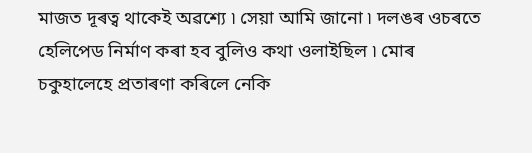মাজত দূৰত্ব থাকেই অৱশ্যে ৷ সেয়া আমি জানো ৷ দলঙৰ ওচৰতে হেলিপেড নিৰ্মাণ কৰা হব বুলিও কথা ওলাইছিল ৷ মোৰ চকুহালেহে প্ৰতাৰণা কৰিলে নেকি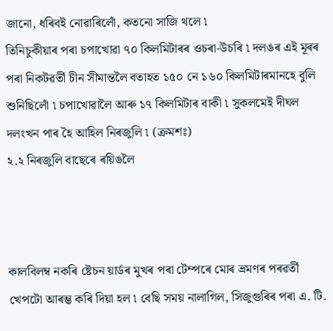জানো, ধৰিবই নোৱাৰিলোঁ, কতনো সাজি থলে ৷
তিনিচুকীয়াৰ পৰা চপাখোৱা ৭০ কিলমিটাৰৰ ওচৰা-উচৰি ৷ দলঙৰ এই মূৰৰ পৰা নিকটৱৰ্তী চীন সীমান্তলৈ বতাহত ১৫০ নে ১৬০ কিলমিটাৰমানহে বুলি শুনিছিলোঁ ৷ চপাখোৱালৈ আৰু ১৭ কিলমিটাৰ বাকী ৷ সুকলমেই দীঘল দলংখন পাৰ হৈ আহিল নিৰজুলি ৷ (ক্ৰমশঃ)
২.২ নিৰজুলি বাছেৰে ৰয়িঙলৈ



কালবিলম্ব নকৰি ষ্টেচন য়াৰ্ডৰ মুখৰ পৰা টেম্পৰে মোৰ ভ্ৰমণৰ পৰৱৰ্তী খেপটো আৰম্ভ কৰি দিয়া হল ৷ বেছি সময় নালাগিল, সিজুগুৰিৰ পৰা এ. টি.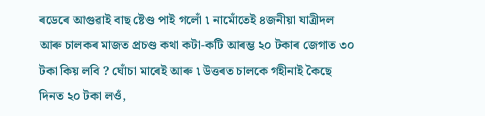ৰডেৰে আগুৱাই বাছ ষ্টেণ্ড পাই গলোঁ ৷ নামোঁতেই ৪জনীয়া যাত্ৰীদল আৰু চালকৰ মাজত প্ৰচণ্ড কথা কটা-কটি আৰম্ভ ২০ টকাৰ জেগাত ৩০ টকা কিয় লবি ? ঘোঁচা মাৰেই আৰু ৷ উত্তৰত চালকে গহীনাই কৈছে দিনত ২০ টকা লওঁ,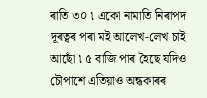ৰাতি ৩০ ৷ একো নামাতি নিৰাপদ দূৰত্বৰ পৰা মই আলেখ-লেখ চাই আছোঁ ৷ ৫ বাজি পাৰ হৈছে যদিও চৌপাশে এতিয়াও অন্ধকাৰৰ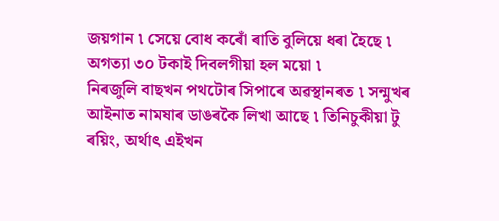জয়গান ৷ সেয়ে বোধ কৰোঁ ৰাতি বুলিয়ে ধৰা হৈছে ৷ অগত্যা ৩০ টকাই দিবলগীয়া হল ময়ো ৷
নিৰজুলি বাছখন পথটোৰ সিপাৰে অৱস্থানৰত ৷ সন্মুখৰ আইনাত নামষাৰ ডাঙৰকৈ লিখা আছে ৷ তিনিচুকীয়া টু ৰয়িং, অৰ্থাৎ এইখন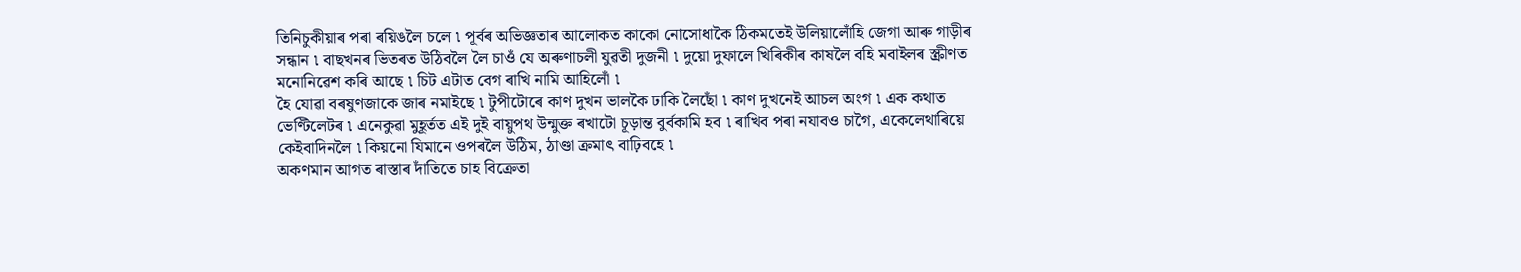তিনিচুকীয়াৰ পৰা ৰয়িঙলৈ চলে ৷ পূৰ্বৰ অভিজ্ঞতাৰ আলোকত কাকো নোসোধাকৈ ঠিকমতেই উলিয়ালোঁহি জেগা আৰু গাড়ীৰ সন্ধান ৷ বাছখনৰ ভিতৰত উঠিবলৈ লৈ চাওঁ যে অৰুণাচলী যুৱতী দুজনী ৷ দুয়ো দুফালে খিৰিকীৰ কাষলৈ বহি মবাইলৰ স্ক্ৰীণত মনোনিৱেশ কৰি আছে ৷ চিট এটাত বেগ ৰাখি নামি আহিলোঁ ৷
হৈ যোৱা বৰষুণজাকে জাৰ নমাইছে ৷ টুপীটোৰে কাণ দুখন ভালকৈ ঢাকি লৈছোঁ ৷ কাণ দুখনেই আচল অংগ ৷ এক কথাত ভেণ্টিলেটৰ ৷ এনেকুৱা মুহূৰ্তত এই দুই বায়ুপথ উন্মুক্ত ৰখাটো চূড়ান্ত বুৰ্বকামি হব ৷ ৰাখিব পৰা নযাবও চাগৈ, একেলেথাৰিয়ে কেইবাদিনলৈ ৷ কিয়নো যিমানে ওপৰলৈ উঠিম, ঠাণ্ডা ক্ৰমাৎ বাঢ়িবহে ৷
অকণমান আগত ৰাস্তাৰ দাঁতিতে চাহ বিক্ৰেতা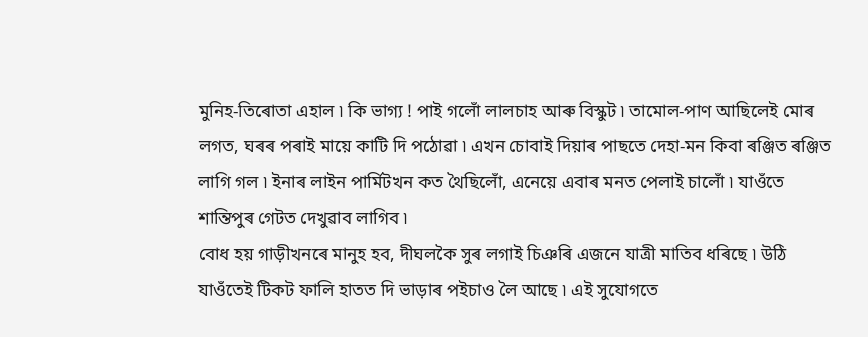মুনিহ-তিৰোতা এহাল ৷ কি ভাগ্য ! পাই গলোঁ লালচাহ আৰু বিস্কুট ৷ তামোল-পাণ আছিলেই মোৰ লগত, ঘৰৰ পৰাই মায়ে কাটি দি পঠোৱা ৷ এখন চোবাই দিয়াৰ পাছতে দেহা-মন কিবা ৰঞ্জিত ৰঞ্জিত লাগি গল ৷ ইনাৰ লাইন পাৰ্মিটখন কত থৈছিলোঁ, এনেয়ে এবাৰ মনত পেলাই চালোঁ ৷ যাওঁতে শান্তিপুৰ গেটত দেখুৱাব লাগিব ৷
বোধ হয় গাড়ীখনৰে মানুহ হব, দীঘলকৈ সুৰ লগাই চিঞৰি এজনে যাত্ৰী মাতিব ধৰিছে ৷ উঠি যাওঁতেই টিকট ফালি হাতত দি ভাড়াৰ পইচাও লৈ আছে ৷ এই সুযোগতে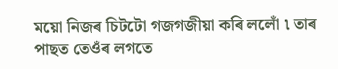ময়ো নিজৰ চিটটো গজগজীয়া কৰি ললোঁ ৷ তাৰ পাছত তেওঁৰ লগতে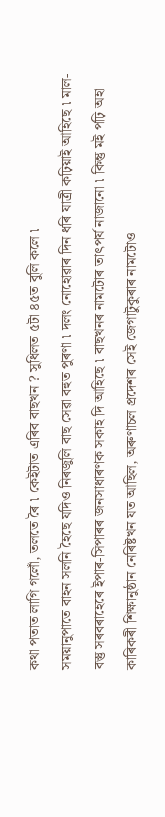কথা পতাত লাগি গলোঁ, তলতে ৰৈ ৷ কেইটাত এৰিব বাছখন ? সুধিলত ৫টা ৪৫ত বুলি কলে ৷
সময়ানুপাতে বাহন সলনি হৈছে যদিও নিৰজুলি বাছ সেৱা বহুত পুৰণা ৷ দলং নোহোৱাৰ দিন ধৰি যাত্ৰী কঢ়িয়াই আহিছে ৷ মাল-বস্তু সৰবৰাহেৰে ইপাৰ-সিপাৰৰ জনসাধাৰণক সকাহ দি আহিছে ৷ বাছখনৰ নামটোৰ তাৎপৰ্য নাজানো ৷ কিন্তু মই পঢ়ি অহা কাৰিকৰী শিক্ষানুষ্ঠান নেৰিষ্টখন যত আছিল, অৰুণাচল প্ৰদেশৰ সেই জেগাটুকুৰাৰ নামটোও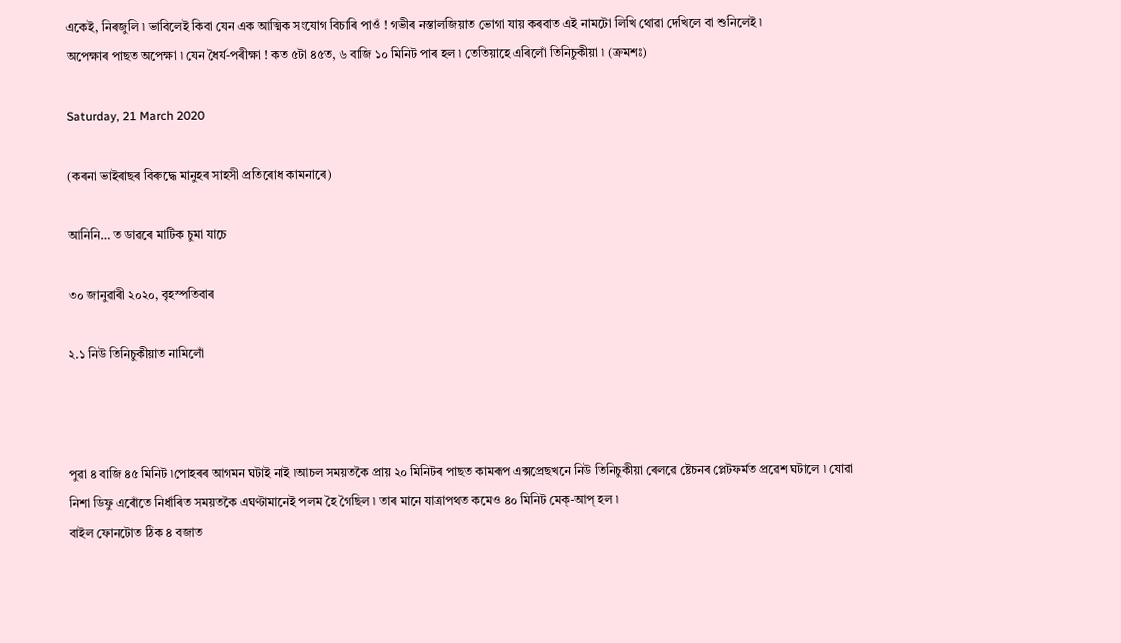একেই, নিৰজুলি ৷ ভাবিলেই কিবা যেন এক আত্মিক সংযোগ বিচাৰি পাওঁ ! গভীৰ নস্তালজিয়াত ভোগা যায় কৰবাত এই নামটো লিখি থোৱা দেখিলে বা শুনিলেই ৷
অপেক্ষাৰ পাছত অপেক্ষা ৷ যেন ধৈৰ্য-পৰীক্ষা ! কত ৫টা ৪৫ত, ৬ বাজি ১০ মিনিট পাৰ হল ৷ তেতিয়াহে এৰিলোঁ তিনিচুকীয়া ৷ (ক্ৰমশঃ)

Saturday, 21 March 2020

(কৰনা ভাইৰাছৰ বিৰুদ্ধে মানুহৰ সাহসী প্ৰতিৰোধ কামনাৰে)

আনিনি… ত ডাৱৰে মাটিক চুমা যাচে

৩০ জানুৱাৰী ২০২০, বৃহস্পতিবাৰ

২.১ নিউ তিনিচুকীয়াত নামিলোঁ



পুৱা ৪ বাজি ৪৫ মিনিট ৷পোহৰৰ আগমন ঘটাই নাই ৷আচল সময়তকৈ প্ৰায় ২০ মিনিটৰ পাছত কামৰূপ এক্সপ্ৰেছখনে নিউ তিনিচুকীয়া ৰেলৱে ষ্টেচনৰ প্লেটফৰ্মত প্ৰৱেশ ঘটালে ৷ যোৱা নিশা ডিফু এৰোঁতে নিৰ্ধাৰিত সময়তকৈ এঘণ্টামানেই পলম হৈ গৈছিল ৷ তাৰ মানে যাত্ৰাপথত কমেও ৪০ মিনিট মেক্‌-আপ্‌ হল ৷
বাইল ফোনটোত ঠিক ৪ বজাত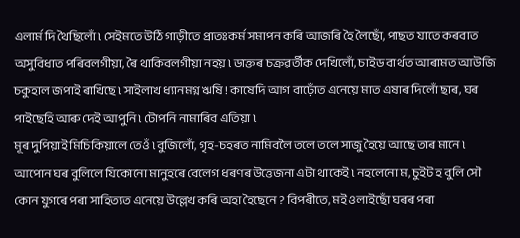এলাৰ্ম দি থৈছিলোঁ ৷ সেইমতে উঠি গাড়ীতে প্ৰাতঃকৰ্ম সমাপন কৰি আজৰি হৈ লৈছোঁ, পাছত যাতে কৰবাত অসুবিধাত পৰিবলগীয়া, ৰৈ থাকিবলগীয়া নহয় ৷ ডাক্তৰ চক্ৰৱৰ্তীক দেখিলোঁ, চাইড বাৰ্থত আৰামত আউজি চকুহাল জপাই ৰাখিছে ৷ সাইলাখ ধ্যানমগ্ন ঋষি ! কাষেদি আগ বাঢ়োঁত এনেয়ে মাত এষাৰ দিলোঁ ছাৰ, ঘৰ পাইছেহি আৰু দেই আপুনি ৷ টোপনি নামাৰিব এতিয়া ৷
মূৰ দুপিয়াই মিচিকিয়ালে তেওঁ ৷ বুজিলোঁ, গৃহ-চহৰত নামিবলৈ তলে তলে সাজু হৈয়ে আছে তাৰ মানে ৷ আপোন ঘৰ বুলিলে যিকোনো মানুহৰে বেলেগ ধৰণৰ উত্তেজনা এটা থাকেই ৷ নহলেনো ম, চুইট হ বুলি সৌ কোন যুগৰে পৰা সাহিত্যত এনেয়ে উল্লেখ কৰি অহা হৈছেনে ? বিপৰীতে, মই ওলাইছোঁ ঘৰৰ পৰা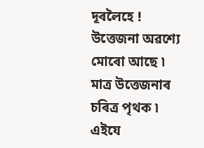দূৰলৈহে ! উত্তেজনা অৱশ্যে মোৰো আছে ৷ মাত্ৰ উত্তেজনাৰ চৰিত্ৰ পৃথক ৷ এইযে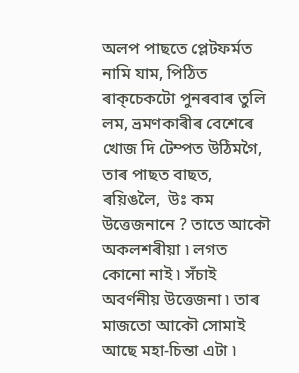অলপ পাছতে প্লেটফৰ্মত নামি যাম, পিঠিত ৰাক্‌চেকটো পুনৰবাৰ তুলি লম, ভ্ৰমণকাৰীৰ বেশেৰে খোজ দি টেম্পত উঠিমগৈ, তাৰ পাছত বাছত, ৰয়িঙলৈ,  উঃ কম উত্তেজনানে ? তাতে আকৌ অকলশৰীয়া ৷ লগত কোনো নাই ৷ সঁচাই অবৰ্ণনীয় উত্তেজনা ৷ তাৰ মাজতো আকৌ সোমাই আছে মহা-চিন্তা এটা ৷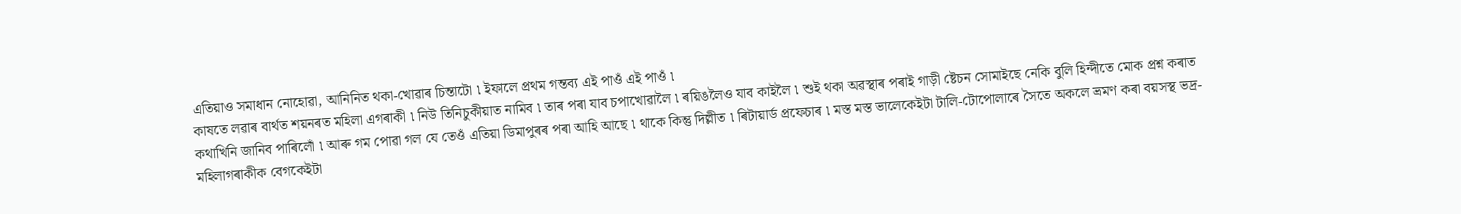এতিয়াও সমাধান নোহোৱা, আনিনিত থকা-খোৱাৰ চিন্তাটো ৷ ইফালে প্ৰথম গন্তব্য এই পাওঁ এই পাওঁ ৷
কাষতে লৱাৰ বাৰ্থত শয়নৰত মহিলা এগৰাকী ৷ নিউ তিনিচুকীয়াত নামিব ৷ তাৰ পৰা যাব চপাখোৱালৈ ৷ ৰয়িঙলৈও যাব কাইলৈ ৷ শুই থকা অৱস্থাৰ পৰাই গাড়ী ষ্টেচন সোমাইছে নেকি বুলি হিন্দীতে মোক প্ৰশ্ন কৰাত কথাখিনি জানিব পাৰিলোঁ ৷ আৰু গম পোৱা গল যে তেওঁ এতিয়া ডিমাপুৰৰ পৰা আহি আছে ৷ থাকে কিন্তু দিল্লীত ৷ ৰিটায়াৰ্ড প্ৰফেচাৰ ৷ মস্ত মস্ত ভালেকেইটা টালি-টোপোলাৰে সৈতে অকলে ভ্ৰমণ কৰা বয়সস্থ ভদ্ৰ-মহিলাগৰাকীক বেগকেইটা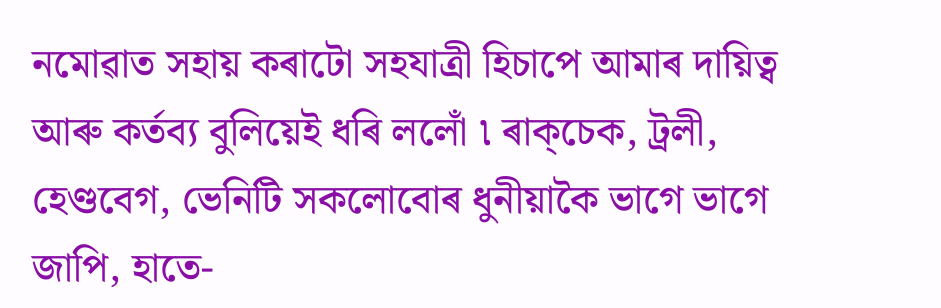নমোৱাত সহায় কৰাটো সহযাত্ৰী হিচাপে আমাৰ দায়িত্ব আৰু কৰ্তব্য বুলিয়েই ধৰি ললোঁ ৷ ৰাক্‌চেক, ট্ৰলী, হেণ্ডবেগ, ভেনিটি সকলোবোৰ ধুনীয়াকৈ ভাগে ভাগে জাপি, হাতে-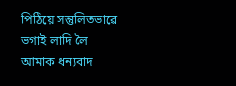পিঠিয়ে সন্তুলিতভাৱে ভগাই লাদি লৈ আমাক ধন্যবাদ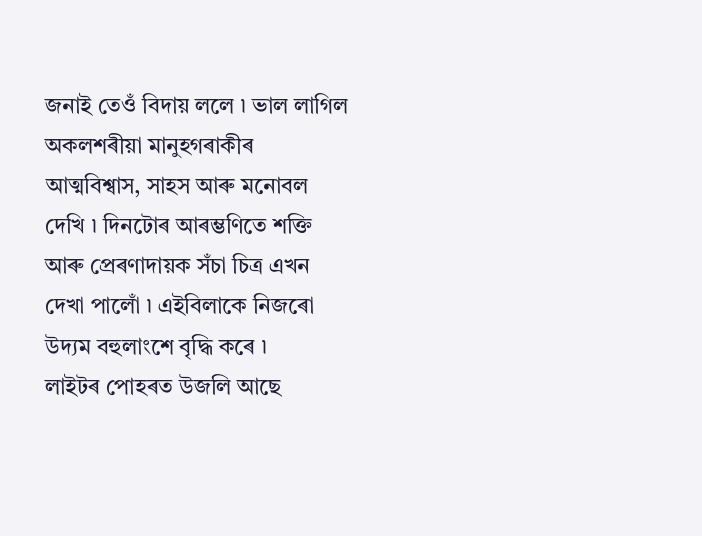জনাই তেওঁ বিদায় ললে ৷ ভাল লাগিল অকলশৰীয়া মানুহগৰাকীৰ আত্মবিশ্বাস, সাহস আৰু মনোবল দেখি ৷ দিনটোৰ আৰম্ভণিতে শক্তি আৰু প্ৰেৰণাদায়ক সঁচা চিত্ৰ এখন দেখা পালোঁ ৷ এইবিলাকে নিজৰো উদ্যম বহুলাংশে বৃদ্ধি কৰে ৷
লাইটৰ পোহৰত উজলি আছে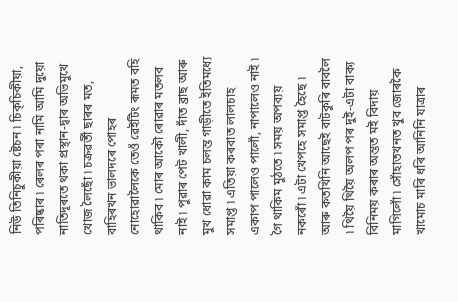নিউ তিনিচুকীয়া ষ্টেচন ৷ চিক্‌চিকীয়া, পৰিষ্কাৰ ৷ ৰেলৰ পৰা নামি আমি দুয়ো নাতিদূৰতে থকা প্ৰস্থান-দ্বাৰ অভিমুখে খোজ লৈছোঁ ৷ চক্ৰৱৰ্তী ছাৰৰ মত, বাহিৰখন ভালদৰে পোহৰ নোহোৱালৈকে তেওঁ ৱেইটিং ৰূমত বহি থাকিব ৷ মোৰ আকৌ ৰোৱাৰ মতলব নাই ৷ পুৱাৰ পেট খালী, দাঁত ব্ৰাছ আৰু মুখ ধোৱা কাম চলন্ত গাড়ীতে ইতিমধ্যে সমাপ্ত ৷ এতিয়া কৰবাত লালচাহ একাপ পালেও পালোঁ, নাপালেও নাই ৷ গৈ থাকিম মুঠতে ৷ সময় অপব্যয় নকৰোঁ ৷ এটা খেপহে সমাপ্ত হৈছে ৷ আৰু কতখিনি আছেই বাটকুৰি বাবলৈ ৷ থিয়ৈ থিয়ৈ অলপ পৰ দুই-এটা বাক্য বিনিময় কৰাৰ অন্তত মই বিদায় মাগিলোঁ ৷ সোঁহাতখনত খুব জোৰকৈ খামোচ মাৰি ধৰি আনিনি যাত্ৰাৰ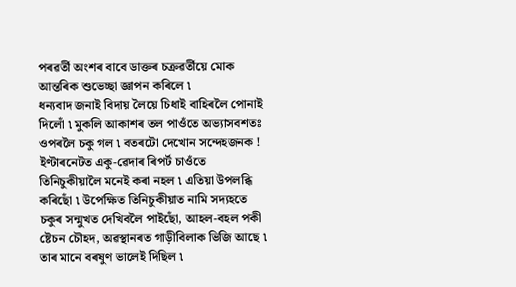পৰৱৰ্তী অংশৰ বাবে ডাক্তৰ চক্ৰৱৰ্তীয়ে মোক আন্তৰিক শুভেচ্ছা জ্ঞাপন কৰিলে ৷
ধন্যবাদ জনাই বিদায় লৈয়ে চিধাই বাহিৰলৈ পোনাই দিলোঁ ৷ মুকলি আকাশৰ তল পাওঁতে অভ্যাসবশতঃ ওপৰলৈ চকু গল ৷ বতৰটো দেখোন সন্দেহজনক ! ইণ্টাৰনেটত একু-ৱেদাৰ ৰিপৰ্ট চাওঁতে তিনিচুকীয়ালৈ মনেই কৰা নহল ৷ এতিয়া উপলব্ধি কৰিছোঁ ৷ উপেক্ষিত তিনিচুকীয়াত নামি সদ্যহতে চকুৰ সন্মুখত দেখিবলৈ পাইছোঁ, আহল-বহল পকী ষ্টেচন চৌহদ, অৱস্থানৰত গাড়ীবিলাক ভিজি আছে ৷ তাৰ মানে বৰষুণ ভালেই দিছিল ৷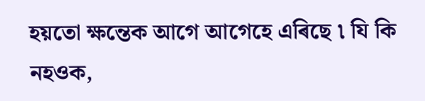হয়তো ক্ষন্তেক আগে আগেহে এৰিছে ৷ যি কি নহওক,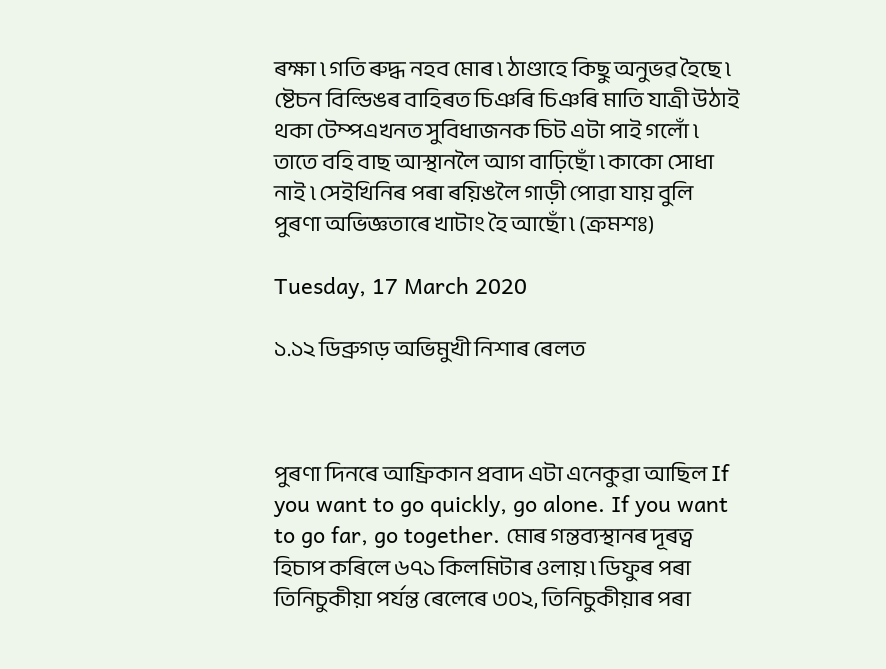ৰক্ষা ৷ গতি ৰুদ্ধ নহব মোৰ ৷ ঠাণ্ডাহে কিছু অনুভৱ হৈছে ৷
ষ্টেচন বিল্ডিঙৰ বাহিৰত চিঞৰি চিঞৰি মাতি যাত্ৰী উঠাই থকা টেম্পএখনত সুবিধাজনক চিট এটা পাই গলোঁ ৷ তাতে বহি বাছ আস্থানলৈ আগ বাঢ়িছোঁ ৷ কাকো সোধা নাই ৷ সেইখিনিৰ পৰা ৰয়িঙলৈ গাড়ী পোৱা যায় বুলি পুৰণা অভিজ্ঞতাৰে খাটাং হৈ আছোঁ ৷ (ক্ৰমশঃ)

Tuesday, 17 March 2020

১.১২ ডিব্ৰুগড় অভিমুখী নিশাৰ ৰেলত



পুৰণা দিনৰে আফ্ৰিকান প্ৰবাদ এটা এনেকুৱা আছিল If you want to go quickly, go alone. If you want to go far, go together. মোৰ গন্তব্যস্থানৰ দূৰত্ব হিচাপ কৰিলে ৬৭১ কিলমিটাৰ ওলায় ৷ ডিফুৰ পৰা তিনিচুকীয়া পৰ্যন্ত ৰেলেৰে ৩০২, তিনিচুকীয়াৰ পৰা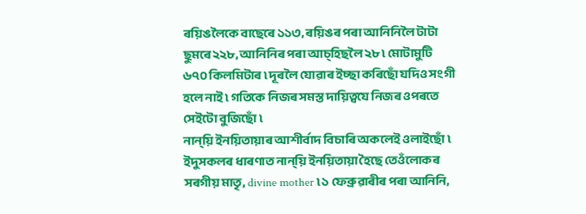ৰয়িঙলৈকে বাছেৰে ১১৩, ৰয়িঙৰ পৰা আনিনিলৈ টাটা ছুমৰে ২২৮, আনিনিৰ পৰা আচ্‌হিছলৈ ২৮ ৷ মোটামুটি ৬৭০ কিলমিটাৰ ৷ দূৰলৈ যোৱাৰ ইচ্ছা কৰিছোঁ যদিও সংগী হলে নাই ৷ গতিকে নিজৰ সমস্ত দায়িত্বযে নিজৰ ওপৰতে সেইটো বুজিছোঁ ৷
নান্‌য়ি ইনয়িতায়াৰ আশীৰ্বাদ বিচাৰি অকলেই ওলাইছোঁ ৷ ইদুসকলৰ ধাৰণাত নান্‌য়ি ইনয়িতায়া হৈছে তেওঁলোকৰ সৰগীয় মাতৃ, divine mother ৷ ১ ফেব্ৰুৱাৰীৰ পৰা আনিনি,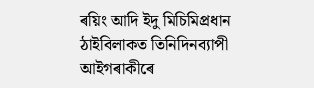ৰয়িং আদি ইদু মিচিমিপ্ৰধান ঠাইবিলাকত তিনিদিনব্যাপী আইগৰাকীৰে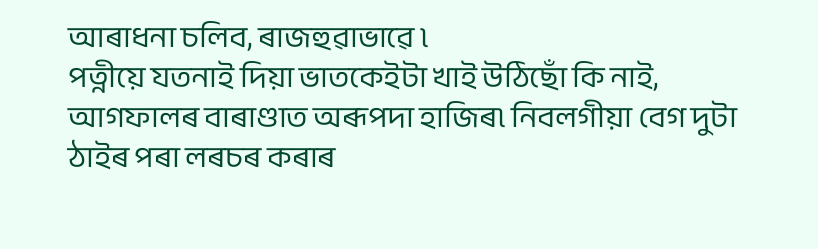আৰাধনা চলিব, ৰাজহুৱাভাৱে ৷
পত্নীয়ে যতনাই দিয়া ভাতকেইটা খাই উঠিছোঁ কি নাই, আগফালৰ বাৰাণ্ডাত অৰূপদা হাজিৰ৷ নিবলগীয়া বেগ দুটা ঠাইৰ পৰা লৰচৰ কৰাৰ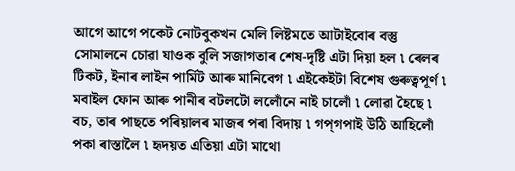আগে আগে পকেট নোটবুকখন মেলি লিষ্টমতে আটাইবোৰ বস্তু সোমালনে চোৱা যাওক বুলি সজাগতাৰ শেষ-দৃষ্টি এটা দিয়া হল ৷ ৰেলৰ টিকট, ইনাৰ লাইন পাৰ্মিট আৰু মানিবেগ ৷ এইকেইটা বিশেষ গুৰুত্বপূৰ্ণ ৷ মবাইল ফোন আৰু পানীৰ বটলটো ললোঁনে নাই চালোঁ ৷ লোৱা হৈছে ৷ বচ, তাৰ পাছতে পৰিয়ালৰ মাজৰ পৰা বিদায় ৷ গপ্‌গপাই উঠি আহিলোঁ পকা ৰাস্তালৈ ৷ হৃদয়ত এতিয়া এটা মাথো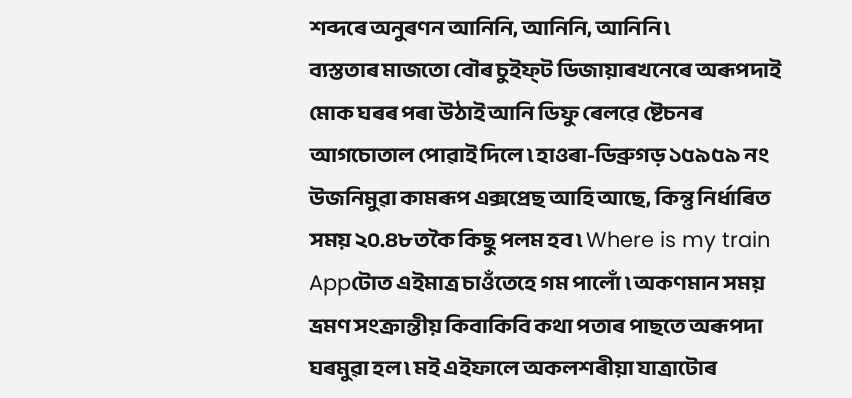শব্দৰে অনুৰণন আনিনি, আনিনি, আনিনি ৷
ব্যস্ততাৰ মাজতো বৌৰ চুইফ্‌ট ডিজায়াৰখনেৰে অৰূপদাই মোক ঘৰৰ পৰা উঠাই আনি ডিফু ৰেলৱে ষ্টেচনৰ আগচোতাল পোৱাই দিলে ৷ হাওৰা-ডিব্ৰুগড় ১৫৯৫৯ নং উজনিমুৱা কামৰূপ এক্সপ্ৰেছ আহি আছে, কিন্তু নিৰ্ধাৰিত সময় ২০.৪৮তকৈ কিছু পলম হব ৷ Where is my train Appটোত এইমাত্ৰ চাওঁতেহে গম পালোঁ ৷ অকণমান সময় ভ্ৰমণ সংক্ৰান্তীয় কিবাকিবি কথা পতাৰ পাছতে অৰূপদা ঘৰমুৱা হল ৷ মই এইফালে অকলশৰীয়া যাত্ৰাটোৰ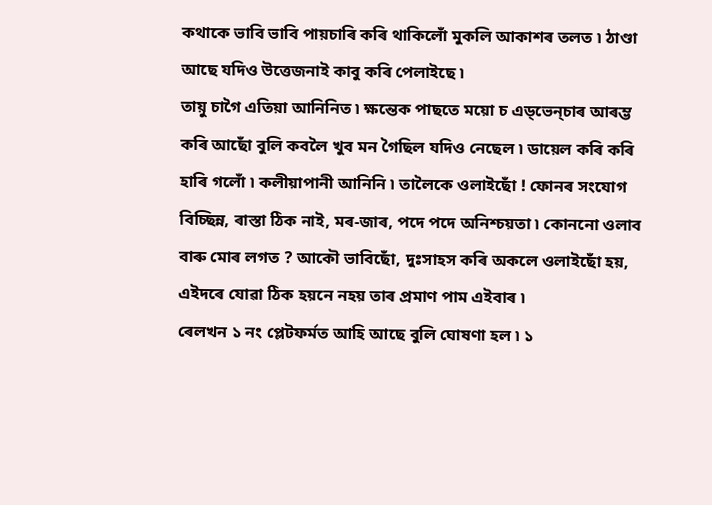কথাকে ভাবি ভাবি পায়চাৰি কৰি থাকিলোঁ মুকলি আকাশৰ তলত ৷ ঠাণ্ডা আছে যদিও উত্তেজনাই কাবু কৰি পেলাইছে ৷
তায়ু চাগৈ এতিয়া আনিনিত ৷ ক্ষন্তেক পাছতে ময়ো চ এড্‌ভেন্‌চাৰ আৰম্ভ কৰি আছোঁ বুলি কবলৈ খুব মন গৈছিল যদিও নেছেল ৷ ডায়েল কৰি কৰি হাৰি গলোঁ ৷ কলীয়াপানী আনিনি ৷ তালৈকে ওলাইছোঁ ! ফোনৰ সংযোগ বিচ্ছিন্ন, ৰাস্তা ঠিক নাই, মৰ-জাৰ, পদে পদে অনিশ্চয়তা ৷ কোননো ওলাব বাৰু মোৰ লগত ? আকৌ ভাবিছোঁ, দুঃসাহস কৰি অকলে ওলাইছোঁ হয়, এইদৰে যোৱা ঠিক হয়নে নহয় তাৰ প্ৰমাণ পাম এইবাৰ ৷
ৰেলখন ১ নং প্লেটফৰ্মত আহি আছে বুলি ঘোষণা হল ৷ ১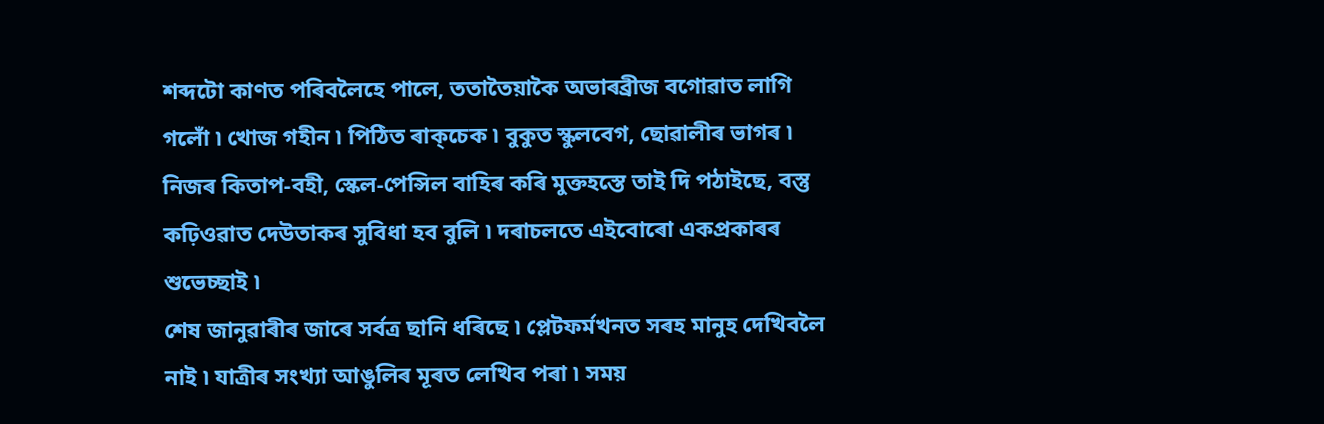শব্দটো কাণত পৰিবলৈহে পালে, ততাতৈয়াকৈ অভাৰব্ৰীজ বগোৱাত লাগি গলোঁ ৷ খোজ গহীন ৷ পিঠিত ৰাক্‌চেক ৷ বুকুত স্কুলবেগ, ছোৱালীৰ ভাগৰ ৷ নিজৰ কিতাপ-বহী, স্কেল-পেন্সিল বাহিৰ কৰি মুক্তহস্তে তাই দি পঠাইছে, বস্তু কঢ়িওৱাত দেউতাকৰ সুবিধা হব বুলি ৷ দৰাচলতে এইবোৰো একপ্ৰকাৰৰ শুভেচ্ছাই ৷
শেষ জানুৱাৰীৰ জাৰে সৰ্বত্ৰ ছানি ধৰিছে ৷ প্লেটফৰ্মখনত সৰহ মানুহ দেখিবলৈ নাই ৷ যাত্ৰীৰ সংখ্যা আঙুলিৰ মূৰত লেখিব পৰা ৷ সময়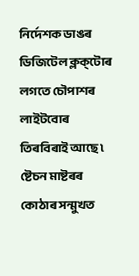নিৰ্দেশক ডাঙৰ ডিজিটেল ক্লক্‌টোৰ লগতে চৌপাশৰ লাইটবোৰ তিৰবিৰাই আছে ৷ ষ্টেচন মাষ্টৰৰ কোঠাৰ সন্মুখত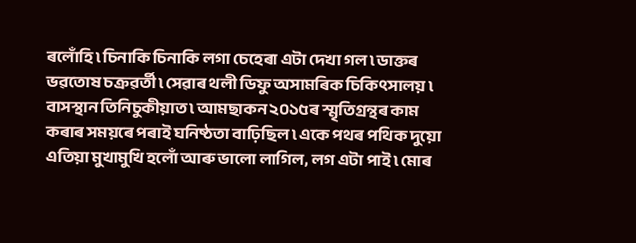ৰলোঁহি ৷ চিনাকি চিনাকি লগা চেহেৰা এটা দেখা গল ৷ ডাক্তৰ ভৱতোষ চক্ৰৱৰ্তী ৷ সেৱাৰ থলী ডিফু অসামৰিক চিকিৎসালয় ৷ বাসস্থান তিনিচুকীয়াত ৷ আমছাকন ২০১৫ৰ স্মৃতিগ্ৰন্থৰ কাম কৰাৰ সময়ৰে পৰাই ঘনিষ্ঠতা বাঢ়িছিল ৷ একে পথৰ পথিক দুয়ো এতিয়া মুখামুখি হলোঁ আৰু ভালো লাগিল, লগ এটা পাই ৷ মোৰ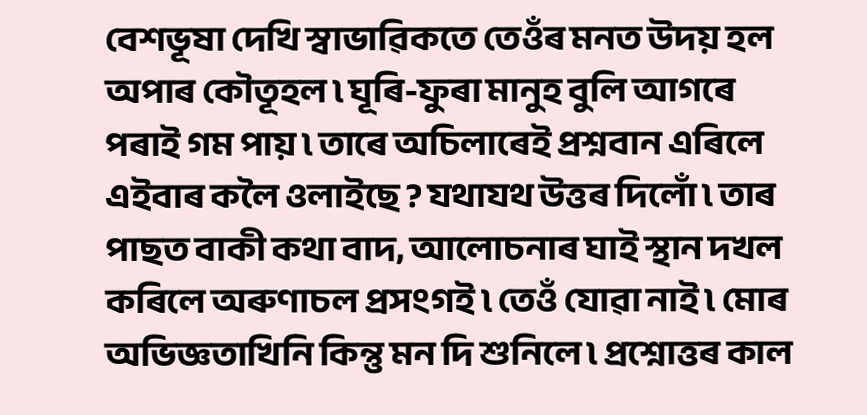বেশভূষা দেখি স্বাভাৱিকতে তেওঁৰ মনত উদয় হল অপাৰ কৌতূহল ৷ ঘূৰি-ফুৰা মানুহ বুলি আগৰে পৰাই গম পায় ৷ তাৰে অচিলাৰেই প্ৰশ্নবান এৰিলে এইবাৰ কলৈ ওলাইছে ? যথাযথ উত্তৰ দিলোঁ ৷ তাৰ পাছত বাকী কথা বাদ, আলোচনাৰ ঘাই স্থান দখল কৰিলে অৰুণাচল প্ৰসংগই ৷ তেওঁ যোৱা নাই ৷ মোৰ অভিজ্ঞতাখিনি কিন্তু মন দি শুনিলে ৷ প্ৰশ্নোত্তৰ কাল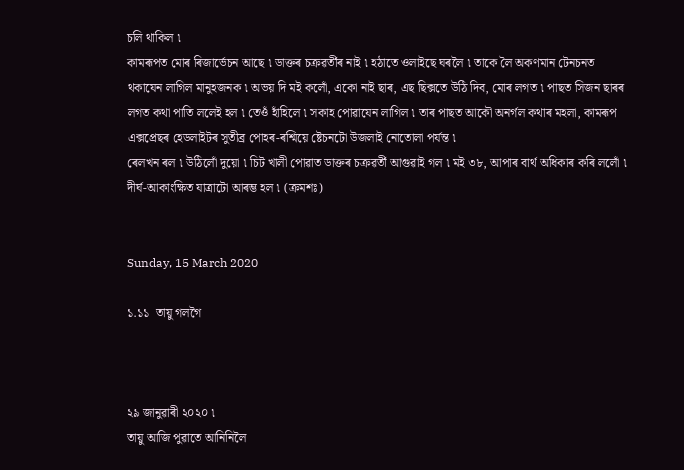চলি থাকিল ৷
কামৰূপত মোৰ ৰিজাৰ্ভেচন আছে ৷ ডাক্তৰ চক্ৰৱৰ্তীৰ নাই ৷ হঠাতে ওলাইছে ঘৰলৈ ৷ তাকে লৈ অকণমান টেনচনত থকাযেন লাগিল মানুহজনক ৷ অভয় দি মই কলোঁ, একো নাই ছাৰ, এছ ছিক্সতে উঠি দিব, মোৰ লগত ৷ পাছত সিজন ছাৰৰ লগত কথা পাতি ললেই হল ৷ তেওঁ হাঁহিলে ৷ সকাহ পোৱাযেন লাগিল ৷ তাৰ পাছত আকৌ অনৰ্গল কথাৰ মহলা, কামৰূপ এক্সপ্ৰেছৰ হেডলাইটৰ সুতীব্ৰ পোহৰ-ৰশ্মিয়ে ষ্টেচনটো উজলাই নোতোলা পৰ্যন্ত ৷
ৰেলখন ৰল ৷ উঠিলোঁ দুয়ো ৷ চিট খালী পোৱাত ডাক্তৰ চক্ৰৱৰ্তী আগুৱাই গল ৷ মই ৩৮, আপাৰ বাৰ্থ অধিকাৰ কৰি ললোঁ ৷ দীৰ্ঘ-আকাংক্ষিত যাত্ৰাটো আৰম্ভ হল ৷ (ক্ৰমশঃ)


Sunday, 15 March 2020

১.১১  তায়ু গলগৈ



২৯ জানুৱাৰী ২০২০ ৷
তায়ু আজি পুৱাতে আনিনিলৈ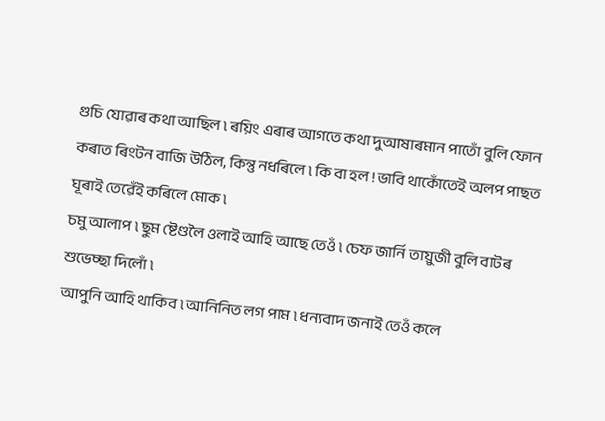গুচি যোৱাৰ কথা আছিল ৷ ৰয়িং এৰাৰ আগতে কথা দুআষাৰমান পাতোঁ বুলি ফোন কৰাত ৰিংটন বাজি উঠিল, কিন্তু নধৰিলে ৷ কি বা হল ! ভাবি থাকোঁতেই অলপ পাছত ঘূৰাই তেৱেঁই কৰিলে মোক ৷
চমু আলাপ ৷ ছুম ষ্টেণ্ডলৈ ওলাই আহি আছে তেওঁ ৷ চেফ জাৰ্নি তায়ুজী বুলি বাটৰ শুভেচ্ছা দিলোঁ ৷
আপুনি আহি থাকিব ৷ আনিনিত লগ পাম ৷ ধন্যবাদ জনাই তেওঁ কলে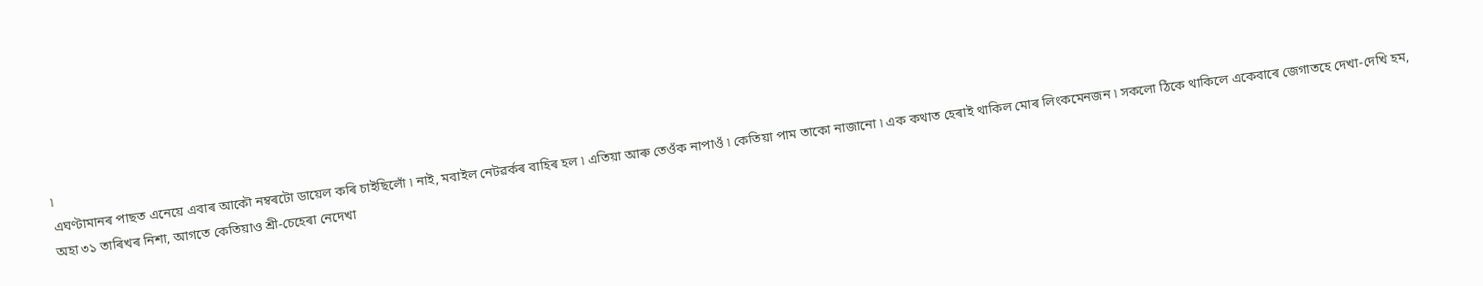৷
এঘণ্টামানৰ পাছত এনেয়ে এবাৰ আকৌ নম্বৰটো ডায়েল কৰি চাইছিলোঁ ৷ নাই, মবাইল নেটৱৰ্কৰ বাহিৰ হল ৷ এতিয়া আৰু তেওঁক নাপাওঁ ৷ কেতিয়া পাম তাকো নাজানো ৷ এক কথাত হেৰাই থাকিল মোৰ লিংকমেনজন ৷ সকলো ঠিকে থাকিলে একেবাৰে জেগাতহে দেখা-দেখি হম, অহা ৩১ তাৰিখৰ নিশা, আগতে কেতিয়াও শ্ৰী-চেহেৰা নেদেখা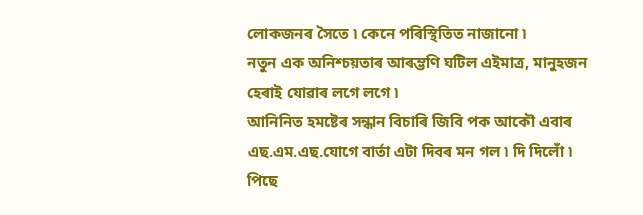লোকজনৰ সৈতে ৷ কেনে পৰিস্থিতিত নাজানো ৷
নতুন এক অনিশ্চয়তাৰ আৰম্ভণি ঘটিল এইমাত্ৰ, মানুহজন হেৰাই যোৱাৰ লগে লগে ৷
আনিনিত হমষ্টেৰ সন্ধান বিচাৰি জিবি পক আকৌ এবাৰ এছ.এম.এছ.যোগে বাৰ্তা এটা দিবৰ মন গল ৷ দি দিলোঁ ৷ পিছে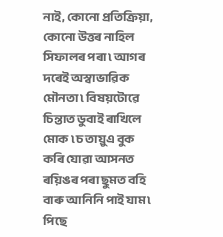নাই, কোনো প্ৰতিক্ৰিয়া, কোনো উত্তৰ নাহিল সিফালৰ পৰা ৷ আগৰ দৰেই অস্বাভাৱিক মৌনতা ৷ বিষয়টোৱে চিন্তাত ডুবাই ৰাখিলে মোক ৷ চ তায়ুএ বুক কৰি যোৱা আসনত ৰয়িঙৰ পৰা ছুমত বহি বাৰু আনিনি পাই যাম ৷ পিছে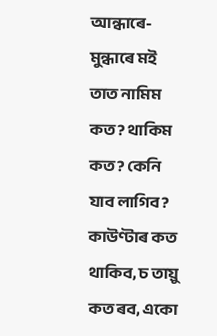আন্ধাৰে-মুন্ধাৰে মই তাত নামিম কত ? থাকিম কত ? কেনি যাব লাগিব? কাউণ্টাৰ কত থাকিব, চ তায়ু কত ৰব, একো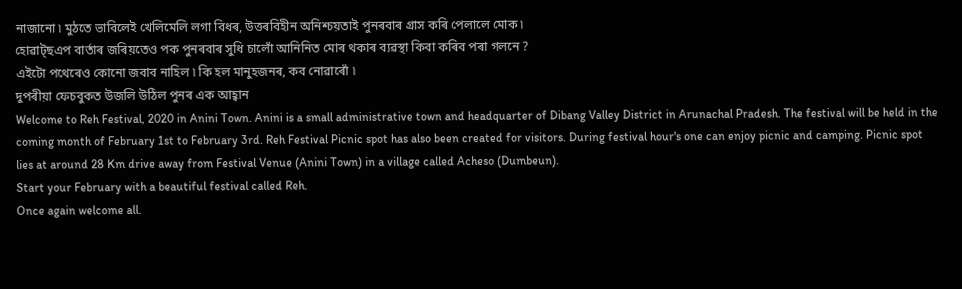নাজানো ৷ মুঠতে ভাবিলেই খেলিমেলি লগা বিধৰ, উত্তৰবিহীন অনিশ্চয়তাই পুনৰবাৰ গ্ৰাস কৰি পেলালে মোক ৷
হোৱাট্‌ছএপ বাৰ্তাৰ জৰিয়তেও পক পুনৰবাৰ সুধি চালোঁ আনিনিত মোৰ থকাৰ ব্যৱস্থা কিবা কৰিব পৰা গলনে ?
এইটো পথেৰেও কোনো জবাব নাহিল ৷ কি হল মানুহজনৰ, কব নোৱাৰোঁ ৷
দুপৰীয়া ফেচবুকত উজলি উঠিল পুনৰ এক আহ্বান
Welcome to Reh Festival, 2020 in Anini Town. Anini is a small administrative town and headquarter of Dibang Valley District in Arunachal Pradesh. The festival will be held in the coming month of February 1st to February 3rd. Reh Festival Picnic spot has also been created for visitors. During festival hour's one can enjoy picnic and camping. Picnic spot lies at around 28 Km drive away from Festival Venue (Anini Town) in a village called Acheso (Dumbeun).
Start your February with a beautiful festival called Reh.
Once again welcome all.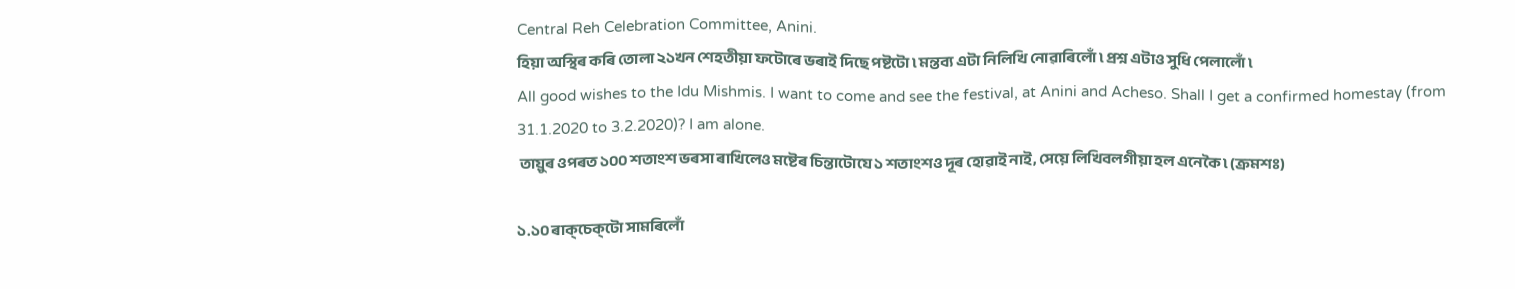Central Reh Celebration Committee, Anini.
হিয়া অস্থিৰ কৰি তোলা ২১খন শেহতীয়া ফটোৰে ভৰাই দিছে পষ্টটো ৷ মন্তব্য এটা নিলিখি নোৱাৰিলোঁ ৷ প্ৰশ্ন এটাও সুধি পেলালোঁ ৷
All good wishes to the Idu Mishmis. I want to come and see the festival, at Anini and Acheso. Shall I get a confirmed homestay (from 31.1.2020 to 3.2.2020)? I am alone.
 তায়ুৰ ওপৰত ১০০ শতাংশ ভৰসা ৰাখিলেও মষ্টেৰ চিন্তাটোযে ১ শতাংশও দূৰ হোৱাই নাই, সেয়ে লিখিবলগীয়া হল এনেকৈ ৷ (ক্ৰমশঃ)

১.১০ ৰাক্‌চেক্‌টো সামৰিলোঁ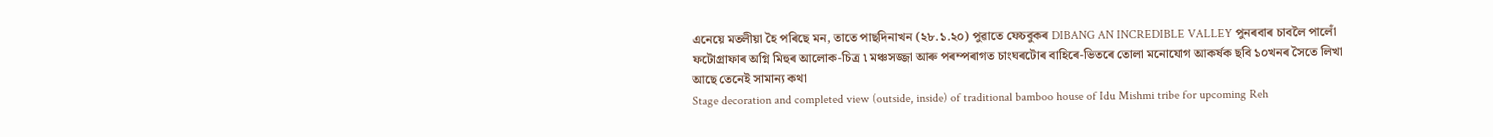এনেয়ে মতলীয়া হৈ পৰিছে মন, তাতে পাছদিনাখন (২৮.১.২০) পুৱাতে ফেচবুকৰ DIBANG AN INCREDIBLE VALLEY পুনৰবাৰ চাবলৈ পালোঁ ফটোগ্ৰাফাৰ অগ্নি মিহুৰ আলোক-চিত্ৰ ৷ মঞ্চসজ্জা আৰু পৰম্পৰাগত চাংঘৰটোৰ বাহিৰে-ভিতৰে তোলা মনোযোগ আকৰ্ষক ছবি ১০খনৰ সৈতে লিখা আছে তেনেই সামান্য কথা
Stage decoration and completed view (outside, inside) of traditional bamboo house of Idu Mishmi tribe for upcoming Reh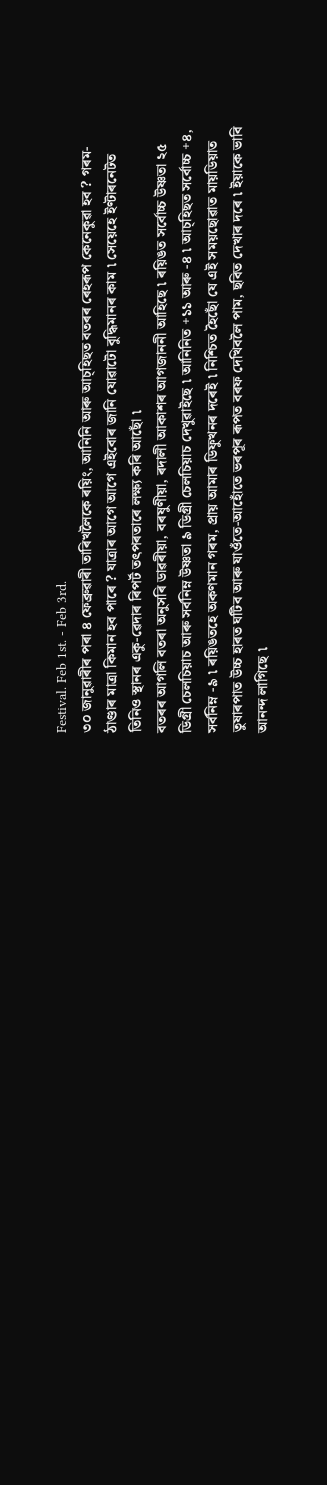Festival. Feb 1st. - Feb 3rd.
৩০ জানুৱাৰীৰ পৰা ৪ ফেব্ৰুৱাৰী তাৰিখলৈকে ৰয়িং, আনিনি আৰু আচ্‌হিছত বতৰৰ ৰেহৰূপ কেনেকুৱা হব ? গৰম-ঠাণ্ডাৰ মাত্ৰা কিমান হব পাৰে ? যাত্ৰাৰ আগে আগে এইবোৰ জানি যোৱাটো বুদ্ধিমানৰ কাম ৷ সেয়েহে ইণ্টাৰনেটত তিনিও স্থানৰ একু-ৱেদাৰ ৰিপৰ্ট তৎপৰতাৰে লক্ষ্য কৰি আছোঁ ৷
বতৰৰ আগলি বতৰা অনুসৰি ডাৱৰীয়া, বৰষুণীয়া, ৰদালী আকাশৰ আগজাননী আহিছে ৷ ৰয়িঙত সৰ্বোচ্চ উষ্ণতা ২৫ ডিগ্ৰী চেলচিয়াচ আৰু সৰ্বনিম্ন উষ্ণতা ৯ ডিগ্ৰী চেলচিয়াচ দেখুৱাইছে ৷ আনিনিত +১১ আৰু -৪ ৷ আচ্‌হিছত সৰ্বোচ্চ +৪, সৰ্বনিম্ন -৯ ৷ ৰয়িঙতহে অকণমান গৰম, প্ৰায় আমাৰ ডিফুখনৰ দৰেই ৷ নিশ্চিত হৈছোঁ যে এই সময়ছোৱাত মায়ডিয়াত তুষাৰপাত উচ্চ হাৰত ঘটিব আৰু যাওঁতে-আহোঁতে ভৰপূৰ ৰূপত বৰফ দেখিবলৈ পাম, ছবিত দেখাৰ দৰে ৷ ইয়াকে ভাবি আনন্দ লাগিছে ৷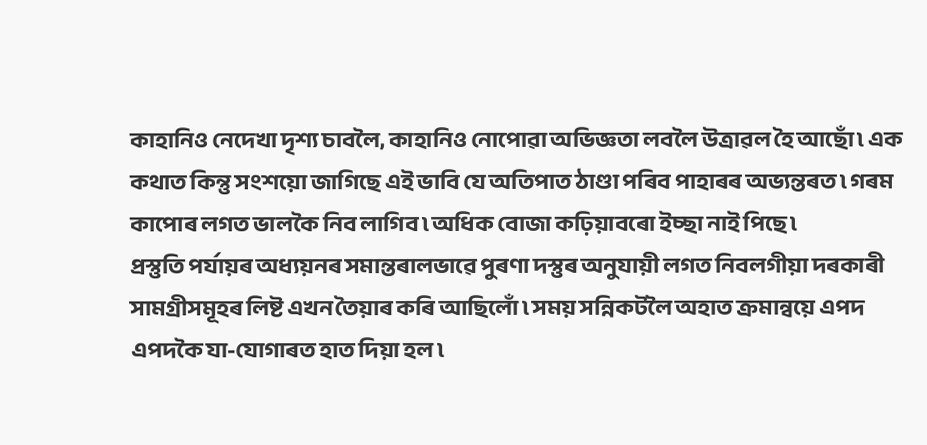কাহানিও নেদেখা দৃশ্য চাবলৈ, কাহানিও নোপোৱা অভিজ্ঞতা লবলৈ উত্ৰাৱল হৈ আছোঁ ৷ এক কথাত কিন্তু সংশয়ো জাগিছে এই ভাবি যে অতিপাত ঠাণ্ডা পৰিব পাহাৰৰ অভ্যন্তৰত ৷ গৰম কাপোৰ লগত ভালকৈ নিব লাগিব ৷ অধিক বোজা কঢ়িয়াবৰো ইচ্ছা নাই পিছে ৷
প্ৰস্তুতি পৰ্যায়ৰ অধ্যয়নৰ সমান্তৰালভাৱে পুৰণা দস্তুৰ অনুযায়ী লগত নিবলগীয়া দৰকাৰী সামগ্ৰীসমূহৰ লিষ্ট এখন তৈয়াৰ কৰি আছিলোঁ ৷ সময় সন্নিকটলৈ অহাত ক্ৰমান্বয়ে এপদ এপদকৈ যা-যোগাৰত হাত দিয়া হল ৷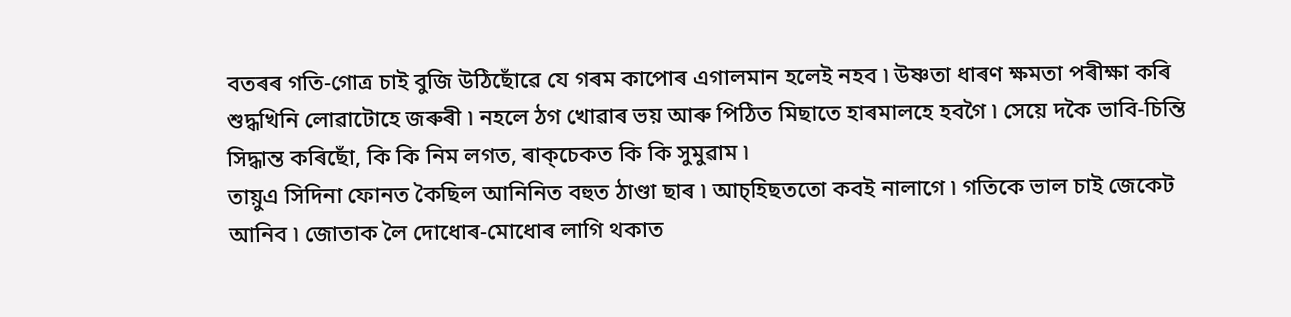বতৰৰ গতি-গোত্ৰ চাই বুজি উঠিছোঁৱে যে গৰম কাপোৰ এগালমান হলেই নহব ৷ উষ্ণতা ধাৰণ ক্ষমতা পৰীক্ষা কৰি শুদ্ধখিনি লোৱাটোহে জৰুৰী ৷ নহলে ঠগ খোৱাৰ ভয় আৰু পিঠিত মিছাতে হাৰমালহে হবগৈ ৷ সেয়ে দকৈ ভাবি-চিন্তি সিদ্ধান্ত কৰিছোঁ, কি কি নিম লগত, ৰাক্‌চেকত কি কি সুমুৱাম ৷
তায়ুএ সিদিনা ফোনত কৈছিল আনিনিত বহুত ঠাণ্ডা ছাৰ ৷ আচ্‌হিছততো কবই নালাগে ৷ গতিকে ভাল চাই জেকেট আনিব ৷ জোতাক লৈ দোধোৰ-মোধোৰ লাগি থকাত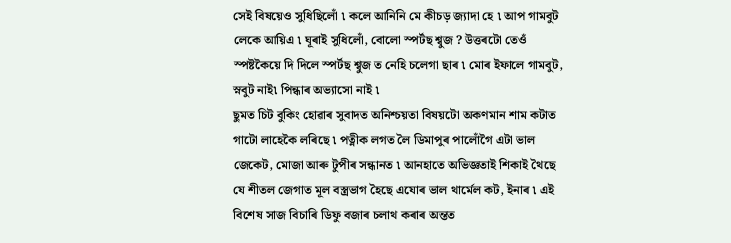সেই বিষয়েও সুধিছিলোঁ ৷ কলে আনিনি মে কীচড় জ্যাদা হে ৷ আপ গামবুট লেকে আয়িএ ৷ ঘূৰাই সুধিলোঁ, বোলো স্পৰ্টছ শ্বুজ ? উত্তৰটো তেওঁ স্পষ্টকৈয়ে দি দিলে স্পৰ্টছ শ্বুজ ত নেহি চলেগা ছাৰ ৷ মোৰ ইফালে গামবুট, স্নবুট নাই৷ পিন্ধাৰ অভ্যাসো নাই ৷
ছুমত চিট বুকিং হোৱাৰ সুবাদত অনিশ্চয়তা বিষয়টো অকণমান শাম কটাত গাটো লাহেকৈ লৰিছে ৷ পত্নীক লগত লৈ ডিমাপুৰ পালোঁগৈ এটা ভাল জেকেট, মোজা আৰু টুপীৰ সন্ধানত ৷ আনহাতে অভিজ্ঞতাই শিকাই থৈছে যে শীতল জেগাত মূল বস্ত্ৰভাগ হৈছে এযোৰ ভাল থাৰ্মেল কট, ইনাৰ ৷ এই বিশেষ সাজ বিচাৰি ডিফু বজাৰ চলাথ কৰাৰ অন্তত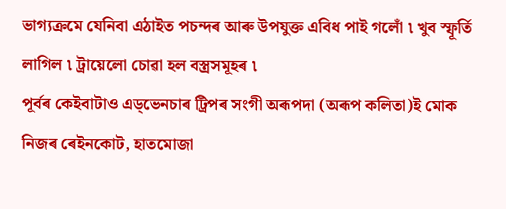ভাগ্যক্ৰমে যেনিবা এঠাইত পচন্দৰ আৰু উপযুক্ত এবিধ পাই গলোঁ ৷ খুব স্ফূৰ্তি লাগিল ৷ ট্ৰায়েলো চোৱা হল বস্ত্ৰসমূহৰ ৷
পূৰ্বৰ কেইবাটাও এড্‌ভেনচাৰ ট্ৰিপৰ সংগী অৰূপদা (অৰূপ কলিতা)ই মোক নিজৰ ৰেইনকোট, হাতমোজা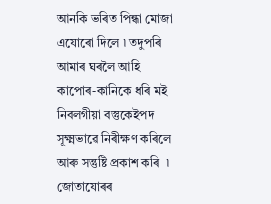আনকি ভৰিত পিন্ধা মোজা এযোৰো দিলে ৷ তদুপৰি আমাৰ ঘৰলৈ আহি কাপোৰ-কানিকে ধৰি মই নিবলগীয়া বস্তুকেইপদ সূক্ষ্মভাৱে নিৰীক্ষণ কৰিলে আৰু সন্তুষ্টি প্ৰকাশ কৰি  ৷ জোতাযোৰৰ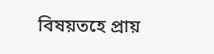বিষয়তহে প্ৰায়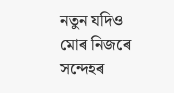নতুন যদিও মোৰ নিজৰে সন্দেহৰ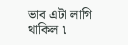ভাব এটা লাগি থাকিল ৷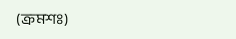(ক্ৰমশঃ)